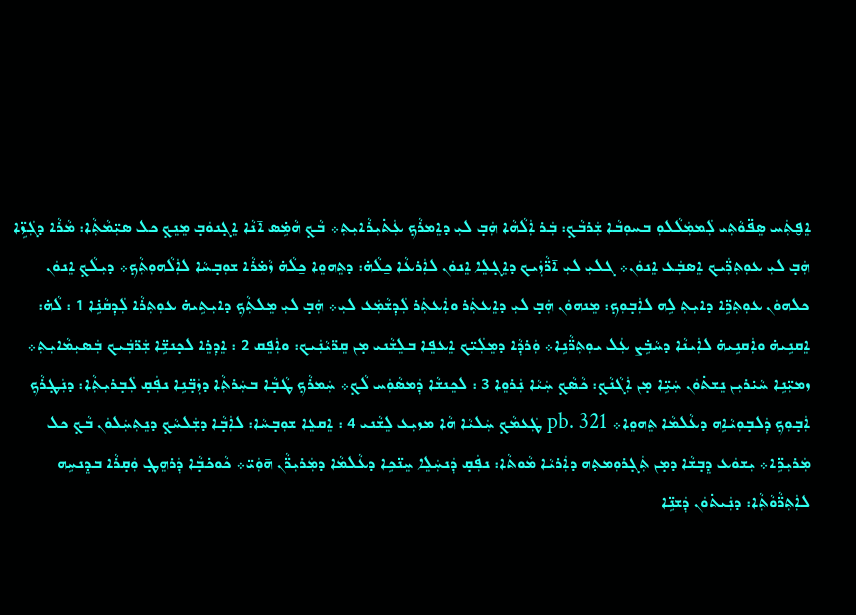ܐܸܦ̮ܬܲܚ ܣܸܦ̈ܘܵܬܼܝ ܠܲܡܡܲܠܵܠܘܼ ܒܚܘܼܒܵܐ ܫܲܪܒܵܟ̣: ܒܲܪ ܐܲܠܵܗܵܐ ܗܲܒ̣ ܠܝܼ ܕܐܸܡܪܵܟ̣ ܥܲܬ݁ܝܼܪܵܐܝܼܬܼ܀ ܒܵܟ̣ ܗܵܡܹ̇ܣ ܐ̄ܢܵܐ ܐܸܓ̣ܢܘܿܒ̣ ܡܸܢܸܟ̣ ܟܠ ܣܝܼ̈ܡܵܬܼܵܐ: ܡܵܪܵܐ ܕܓܲܙܹ̈ܐ ܗܲܒ̣ ܠܝܼ ܥܘܼܬܼܪ̈ܲܝܟ ܐܸܣܒܲܥ ܐܸܢܘܿܢ܀ ܓܠܝܼ ܠܝܼ ܐ̄ܪ̈ܵܙܲܝܟ ܕܐܸܓ̣ܠܸܐ ܐܸܢܘܿܢ ܠܐܲܪܥܵܐ ܟ̱ܠܵܗ̇: ܕܬܸܗܘܸܐ ܟ̱ܠܵܗ̇ ܙܵܡ̇ܪܵܐ ܫܘܼܒ̣ܚܵܐ ܠܐܲܠܵܗܘܼܬܼܵܟ̣܀ ܕܝܼܠܵܟ̣ ܐܸܢܘܿܢ ܟܠܗܘܿܢ ܥܘܼܬܼܪܹ̈ܐ ܕܐܝܼܬܼ ܠܹܗ ܠܐܲܒ̣ܘܼܟ̣: ܡܸܢܗܘܿܢ ܗܲܒ̣ ܠܝܼ ܕܐܸܥܬܲܪ ܘܐܲܥܬܲܪ ܠܲܕܼܫܵܡܲܥ ܠܝܼ܀ ܗܲܒ̣ ܠܝܼ ܡܸܠܬܼܵܟ̣ ܕܐܝܼܬܹܝܗ̇ ܥܘܼܬܼܪܵܐ ܠܲܕܼܩܵܢܹ̇ܐ 1 : ܠܵܗ̇: ܐܸܩܢܹܝܗ̇ ܘܐܲܩܢܹܝܗ̇ ܠܐܲܝܢܵܐ ܕܚܵܒܹ̇ܨ ܥܲܠ ܝܘܼܬܼܪ̈ܵܢܹܐ܀ ܘܲܪܕܼܵܐ ܕܡܸܠܲܝ̈ܟ ܐܸܥܦܸܐ ܒܠܸܫܵܢܝ ܡ̣ܢ ܩܸܪ̈ܝܵܢܲܝܟ: ܘܐܲܦܸܩ 2 : ܐܸܕܼܪܸܐ ܠܟ̣ܢܫܹ̈ܐ ܫܲܪ̈ܒܲܝܟ ܒܲܣܝܼܡܵܐܝܼܬܼ܀ ܙܡܝܼ̈ܢܹܐ ܚܵܝ̇ܪܝܼܢ ܢܸܫܬ݁ܘܿܢ ܚܲܝܹ̈ܐ ܡ̣ܢ ܐܲܓܵܢܵܟ̣: ܟܵܣܵܟ̣ ܚܲܝܵܐ ܢܲܪܘܸܐ 3 : ܠܟܸܢܫܵܐ ܕܲܡܣܵܘܲܚ ܠܵܟ̣܀ ܚܲܡܪܵܟ̣ ܛܵܒ̣ܵܐ ܒܚܲܪܬܼܵܐ ܕܙܲܒ̣̈ܢܹܐ ܢܦܲܩ̣ ܠܲܒ̣ܪܝܼܬܼܵܐ: ܕܢܲܛ̣ܪܵܟ̣ ܐܲܒ̣ܘܼܟ̣ ܕܲܠܒ̣ܘܼܝܵܐܹܗ ܕܥܵܠܡܵܐ ܬܸܗܘܸܐ܀ pb. 321 ܛܲܥܡܵܟ̣ ܚܲܠܝܵܐ ܗܵܐ ܡܙܝܼܥ ܠܸܫܵܢܝ 4 : ܐܸܩܥܸܐ ܫܘܼܒ̣ܚܵܐ: ܠܐܲܒ̣ܵܐ ܕܫܲܠܚܵܟ̣ ܕܢܸܬܼܚܲܠܘܿܢ ܒܵܟ̣ ܟܠ ܡܲܪܝܼܪܹ̈ܐ܀ ܝܼܫܘܿܥ ܕܸܒ̣ܫܵܐ ܕܡ̣ܢ ܬܲܓ̣ܪܘܼܡܬ݂ܗ ܕܐܲܪܝܵܐ ܡܵܘܬܵܐ: ܢܦܲܩ̣ ܕܲܢܚܲܠܸܐ ܚܸܢ̈ܟܹܐ ܕܥܵܠܡܵܐ ܕܡܲܪܝܼܪ̈ܵܢ ܗ̄ܘܲܝ̈܀ ܟܵܘܟ݁ܒ̣ܵܐ ܕܲܪܗܸܛ̣ ܘܲܩ̣ܪܵܐ ܒܕܸܢܚܹܗ ܠܐܲܬܼܪ̈ܵܘܵܬܼܵܐ: ܕܢܲܝܬ݁ܘܿܢ ܕܲܫܢܹ̈ܐ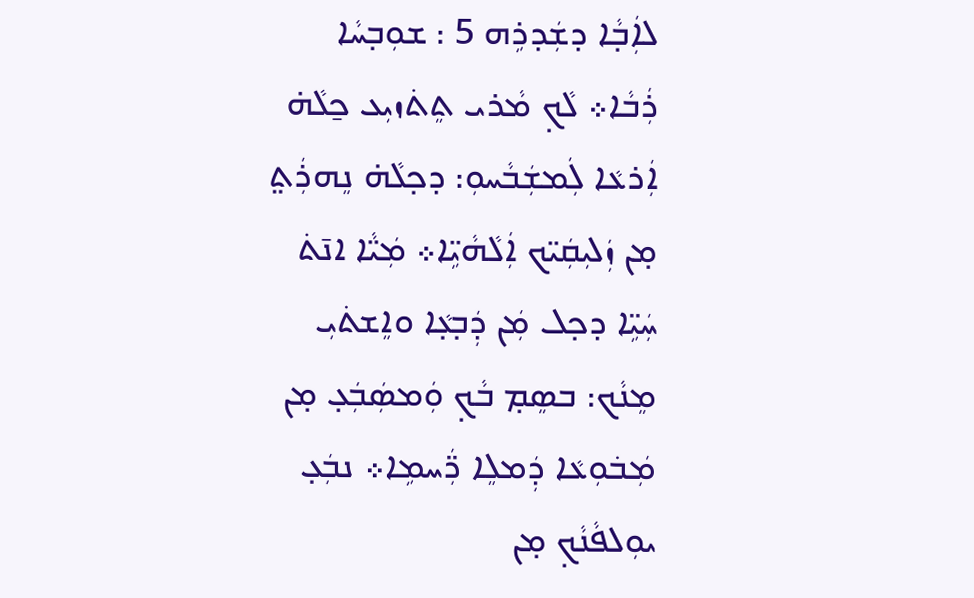ܠܐܲܒ̣ܵܐ ܕܫܲܕܪܹܗ 5 : ܫܘܼܒ̣ܚܵܐ ܪܲܒܵܐ܀ ܠܵܟ̣ ܡܵܪܝ ܬܸܬ݁ܙܝܼܥ ܟ̱ܠܵܗ̇ ܐܲܪܥܵܐ ܠܲܡܫܲܒܵܚܘܼ: ܕܟ̣ܠܵܗ̇ ܢܸܗܪܲܬ݀ ܡ̣ܢ ܙܲܠܝܼܩܲܝ̈ܟ ܐܲܠܵܗܵܝܹ̈ܐ܀ ܡܲܝ̈ܵܐ ܐܢ̄ܬ݁ ܚܲܝܹ̈ܐ ܕܟ̣ܠ ܡܲܢ ܕܲܒ̣ܥ̣ܵܐ ܘܐܸܫܬ݁ܝܼ ܡܸܢܵܟ: ܒܣܸܡ̣ ܒܵܟ̣ ܘܲܡܣܲܒܲܥ̣ ܡ̣ܢ ܡܲܒ݁ܘܼܥܵܐ ܕܲܡܠܸܐ ܪ̈ܲܚܡܹܐ܀ ܢܒܲܥ̣ ܝܘܼܠܦܵܢܵܟ̣ ܡ̣ܢ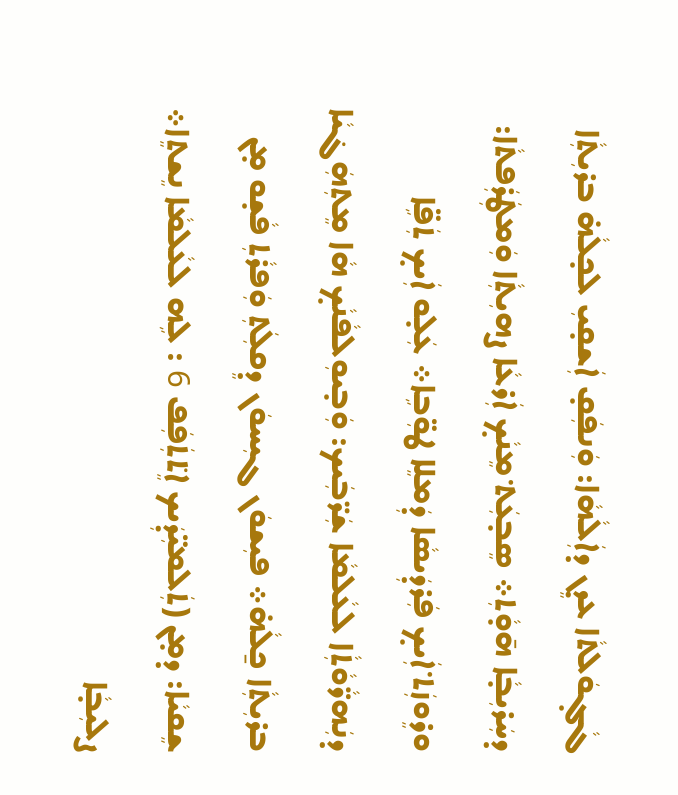ܓܵܓ̣ܘܿܠܬܵܐ ܥܕܸܢ ܕܐܲܠܵܗܵܐ: ܘܲܢܦܲܩ̣ ܐܲܫܩ̣ܝܼ ܠܟ̣ܠܵܗ̇ ܒܪܝܼܬܼܵܐ ܕܚܲܪܝܼܒ̣ܵܐ ܗ̄ܘ̣ܵܬܼ܀ ܣܸܒ̣ܥܲܬ݀ ܡܸܢܵܟ̣ ܐܲܪܥܵܐ ܨܗܝܼܬܼܵܐ ܘܲܡܛܲܪܲܦܬܵܐ: ܘܪܸܘܙܲܬ݀ ܐܲܝܟ̣ ܦܲܪܕܲܝܣܵܐ ܕܲܡܠܸܐ ܛܘܼ̈ܒܹܐ܀ ܥܲܠ̣ܘ ܐܲܝܟ̣ ܬܲܦܹ̈ܐ ܕܢܲܗܪ̈ܵܘܵܬܼܵܐ ܠܥܵܠܡܵܐ ܫܲܪ̈ܒܲܝܟ: ܘܲܒ̣ܝܘܼܠܦܵܢܵܟ̣ ܗܵܐ ܡܸܬܼܗܲܓ݁ܝܵܐ ܒܪܝܼܬܼܵܐ ܟ̱ܠܵܗ̇܀ ܦܝܼܫܘܿܢ ܓܝܼܚܘܿܢ ܕܸܩܠܲܬܼ ܘܲܦܪܵܬܼ ܦܵܫ̣ܘ ܡ̣ܢ ܫܸܩܝܵܐ: ܕܡ̣ܢ (ܬܲܠܡܝܼ̈ܕܲܝܟ ܐܸܬ݁ܬܲܦܲܦ 6 : ܠܹܗ ܠܥܵܠܡܵܐ ܢܸܫܬܸܐ܀ ܨܠܝܼܒ̣ܵܐ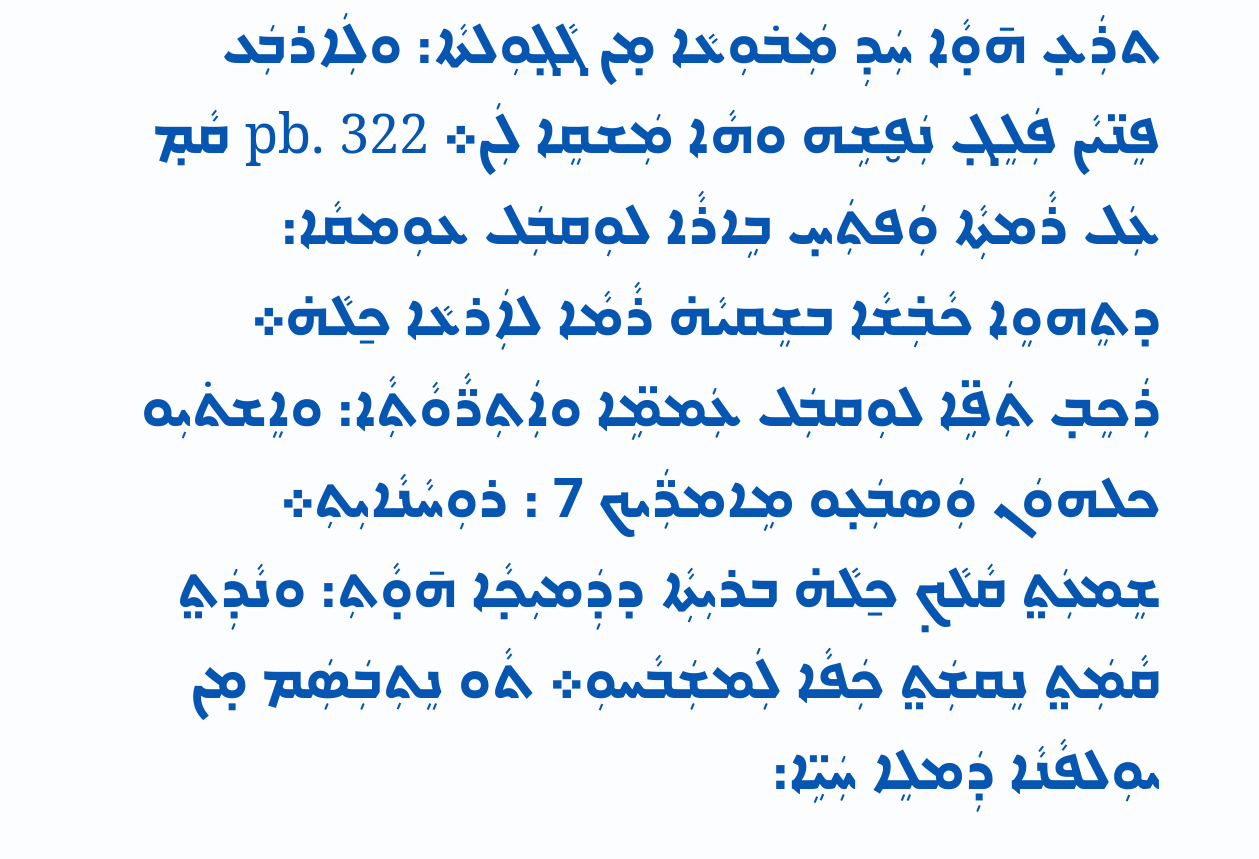ܬܪܲܥ̣ ܗ̄ܘ̣ܵܐ ܚܲܕܼ ܡܲܒ݁ܘܼܥܵܐ ܡ̣ܢ ܓܵܓ̣ܘܼܠܬܵܐ: ܘܠܲܐܪܒܲܥ ܦܸܢ̈ܝܵܢ ܦܲܠܸܓ̣ ܢܲܦ̮ܫܹܗ ܘܗܵܐ ܡܲܫܩܸܐ ܠܲܢ܀ pb. 322 ܩܵܡ̣ ܥܲܠ ܪܵܡܬܼܵܐ ܘܲܦܬܲܚ̣ ܒܹܐܪܵܐ ܠܘܼܩܒܲܠ ܥܘܼܡܩܵܐ: ܕܬܸܗܘܸܐ ܟܵܒܼ̇ܫܵܐ ܒܫܸܩܝܵܗ̇ ܪܵܡܵܐ ܠܐܲܪܥܵܐ ܟ̱ܠܵܗ̇܀ ܪܲܟܸܒ̣ ܬܲܦܹ̈ܐ ܠܘܼܩܒܲܠ ܥܲܡܡܹ̈ܐ ܘܐܲܬܼܪ̈ܵܘܵܬܼܵܐ: ܘܐܸܫܬ݁ܝܼܘ ܟܠܗܘܿܢ ܘܲܣܒܲܥ̣ܘ ܡܹܐܡܪ̈ܲܝܟ 7 : ܪܘܼܚܵܢܵܐܝܼܬܼ܀ ܫܸܡܥܲܬ݀ ܩܵܠܵܟ̣ ܟ̱ܠܵܗ̇ ܒܪܝܼܬܼܵܐ ܕܕܲܡܝܼܟ̣ܵܐ ܗ̄ܘ̣ܵܬܼ: ܘܢܵܕܲܬ݀ ܩܵܡܲܬ݀ ܢܸܩܫܲܬ݀ ܟܲܦܵܐ ܠܲܡܫܲܒܵܚܘܼ܀ ܬܵܘ ܢܸܬܼܒܲܣܲܡ ܡ̣ܢ ܝܘܼܠܦܵܢܵܐ ܕܲܡܠܸܐ ܚܲܝܹ̈ܐ: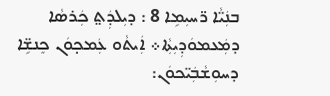ܒܢܲܝ̈ܵܐ ܪ̈ܚܝܼܡܹܐ 8 : ܕܝܼܠܕܲܬ݀ ܟܲܪܣܵܐ ܕܡܲܥܡܘܿܕܼܝܼܬܼܵܐ܀ ܐܲܝܬܵܘ ܥܲܡܟ̣ܘܿܢ ܟܸܢܫܹ̈ܐ ܕܚܘܼܫܵܒܲܝ̈ܟܘܿܢ: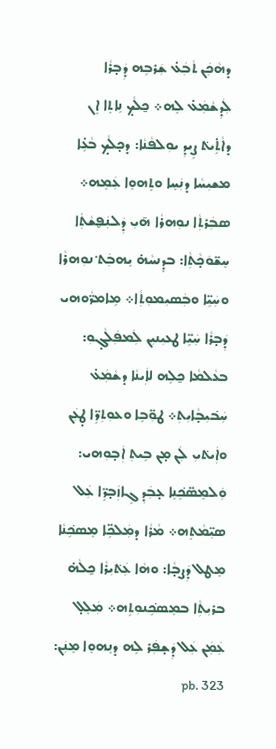ܕܗܵܟܲܢ ܬܵܒܲܥ̇ ܫܲܪܒܹܗ ܕܲܒ̣ܪܵܐ ܠܲܕܼܫܵܡܲܥ̇ ܠܹܗ܀ ܟ̱ܠܵܟ̣ ܢܹܐܬܸܐ ܐܸܢ ܕܐܵܬܹ̇ܝܬ݁ ܨܹܝܕܼ ܝܘܼܠܦܵܢܵܐ: ܕܟ̣ܠܵܟ̣ ܒܵܥܹ̇ܐ ܡܫܝܼܚܵܐ ܕܢܲܚܸܐ ܘܬܸܗܘܸܐ ܥܲܡܹܗ܀ ܣܒܲܪܬܼܵܐ ܢܘܼܗܪܵܐ ܗ̄ܝܼ ܕܲܠܢܲܦ̮ܫܵܬܼܵܐ ܚܸܫ̈ܘܿܟ̣ܵܬܼܵܐ: ܒܕܸܢܚܵܗ̇ ܝܸܗܒܲܬ݀ ܢܘܼܗܪܵܐ ܘܚܲܝܹ̈ܐ ܘܒܲܣܝܼܡܘܼܬܼܵܐ܀ ܡܹܐܡܪ̈ܵܘܗܝ ܕܲܒ̣ܪܵܐ ܚܲܝܹ̈ܐ ܛܥܝܼܢܝܼܢ ܠܲܡܦܲܠܵܓ̣ܘܼ: ܒܥܵܠܡܵܐ ܟ̱ܠܹܗ ܠܐܲܝܢܵܐ ܕܫܵܡܲܥ̇ ܚܲܒ݁ܝܼܒ̣ܵܐܝܼܬܼ܀ ܛܘܼ̈ܒܹܐ ܘܥܘܼܬܼܪܹ̈ܐ ܛ̣ܥܲܢ ܘܐܲܝܬ݁ܝܼ ܠܲܢ ܡ̣ܢ ܒܹܝܬܼ ܐܲܒ̣ܘܼܗܝ: ܘܲܠܡܸܣ̈ܟܹ݁ܢܹܐ ܥ̣ܒܲܕܼ ܓܹܐܙܲܒ̣ܪܹ̈ܐ ܥܲܠ ܣܝܼ̈ܡܵܬܹܗ܀ ܡܵܪܵܐ ܕܡܲܠܟܹ̈ܐ ܡܸܣܟܹ݁ܢܵܐ ܡܸܛܠ ܕܲܨܒ̣ܵܐ: ܘܗܵܐ ܥܲܬ݁ܝܼܪܵܐ ܟ̱ܠܵܗ̇ ܒܪܝܼܬܼܵܐ ܒܡܸܣܟܹ݁ܢܘܼܬܹܗ܀ ܡܲܠܸܠ̣ ܥܲܡܲܢ ܥܲܠ ܕܲܫ̣ܦܲܪ ܠܹܗ ܕܢܸܗܘܸܐ ܡܸܢܲܢ: pb. 323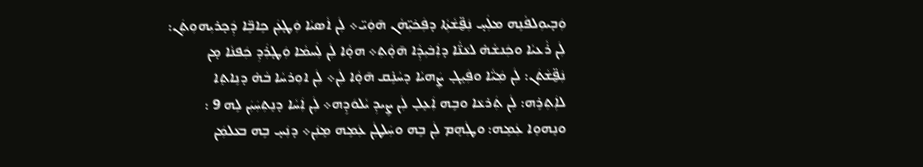ܘܲܒ̣ܝܘܼܠܦܵܢܹܗ ܡܠܲܚ̣ ܢܲܦ̮̈ܫܵܬܼܵܐ ܕܦܲܟ݁ܝܼ̈ܗܵܢ ܗ̄ܘܲܝ̈܀ ܠܲܢ ܐܵܣܝܵܐ ܘܲܛ̣ܥܲܢ ܟܹܐܒܹ̈ܐ ܕܲܟ̣ܪܝܼܗܘܼܬܲܢ: ܠܲܢ ܪܵܥܝܵܐ ܘܟܲܢܫܵܗ̇ ܠܥܵܢ̈ܵܐ ܕܐܲܒ݁ܝܼܕܼܵܐ ܗ̄ܘ̣ܵܬܼ܀ ܗܘ̣ܵܐ ܠܲܢ ܠܲܚܡܵܐ ܘܲܛ̣ܪܲܕܼ ܟܲܦܢܵܐ ܡ̣ܢ ܢܲܦ̮̈ܫܵܬܲܢ: ܠܲܢ ܡܲܝ̈ܵܐ ܘܦܲܝܸܓ̣ ܨܲܗܝܵܐ ܕܚܵܢܹ̇ܩ ܗ̄ܘ̣ܵܐ ܠܲܢ܀ ܠܲܢ ܐܘܼܪܚܵܐ ܒܵܗ̇ ܕܢܹܐܬܸܐ ܠܐܲܬܼܪܹܗ: ܠܲܢ ܬܲܪܥܵܐ ܘܒܹܗ ܐܲܥܸܠ̣ ܠܲܢ ܨܹܝܕܼ ܝܵܠܘܿܕܹܗ܀ ܠܲܢ ܐܲܚܵܐ ܕܢܸܬܼܚܲܝܲܢ ܠܹܗ 9 : ܘܢܸܗܘܸܐ ܥܲܡܹܗ: ܘܛܲܗܸܡ ܠܲܢ ܒܹܗ ܘܚܲܠܛܲܢ ܥܲܡܹܗ ܡܸܢܲܢ܀ ܕܢܲܚ̣ ܒܹܗ ܒܥܵܠܡܲܢ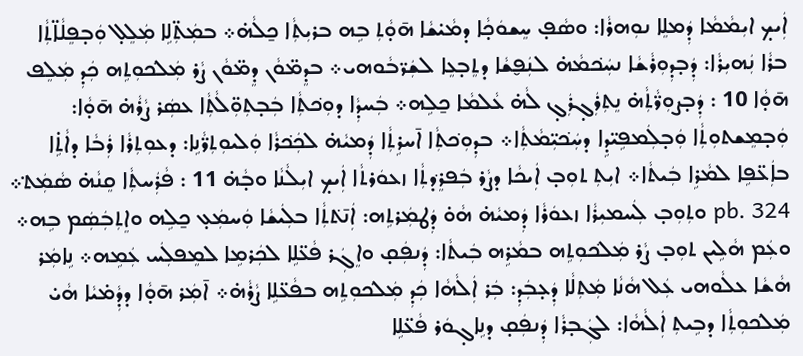ܐܲܝܟ̣ ܐܝܼܡܵܡܵܐ ܕܲܡܠܸܐ ܢܘܼܗܪܵܐ: ܘܣܵܦ̣ ܚܸܫܘܿܟ̣ܵܐ ܕܡܵܝ̇ܫܵܐ ܗ̄ܘ̣ܵܬܼ ܒܹܗ ܒܪܝܼܬܼܵܐ ܟ̱ܠܵܗ̇܀ ܒܡܲܬܼ̈ܠܹܐ ܡܲܠܸܠ̣ ܘܲܒ̣ܦܸܠܵܐ̈ܬܼܵܐ ܒܪܵܐ ܢܲܗܝܼܪܵܐ: ܕܲܒ̣ܕܼܘܼܪܵܫܵܐ ܢܚܲܟ݁ܡܵܗ̇ ܠܢܲܦ̮ܫܵܐ ܕܬܸܒ̣ܥܸܐ ܠܫܲܪ̈ܒܵܘܗܝ܀ ܒܕܸܡ̈ܘܵܢ ܕܸܡ̈ܘܵܢ ܨܵܪ ܡܲܠܟ݁ܘܼܬܹܗ ܟܲܕܼ ܡܲܠܸܦ ܗ̄ܘ̣ܵܐ 10 : ܕܲܒ̣ܨܘܼܪ̈ܵܬܼܵܗ̇ ܢܸܬܼܪܲܓ̣ܪܲܓ̣ ܠܵܗ̇ ܥܵܠܡܵܐ ܟ̱ܠܹܗ܀ ܒܲܚܕܼܵܐ ܕܘܼܟ݁ܬܼܵܐ ܒܲܒ̣ܬܼܘܼ̈ܠܵܬܼܵܐ ܥܣܲܪ ܨܵܪܵܗ̇ ܗ̄ܘ̣ܵܐ: ܘܲܒ̣ܡܸܫܬܘܼܬܼܵܐ ܘܲܒ̣ܠܲܡܦܹܝ̈ܕܹܐ ܕܚܲܟ݁ܝܼ̈ܡܵܬܼܵܐ܀ ܒܕܼܘܼܟ݁ܬܼܵܐ ܐ̄ܚܪܹܬܼܵܐ ܕܲܡܝܵܗ̇ ܠܟܲܟ݁ܪܵܐ ܘܲܠܝܘܼܬܼܪ̈ܵܢܹܐ: ܕܥܘܼܬܼܪܵܐ ܪܲܒܵܐ ܕܐܵܬܹ̇ܐ ܒܐܲܥ̈ܦܹܐ ܠܡܵܪܹܐ ܒܲܝܬܵܐ܀ ܐܝܼܬܼ ܬܘܼܒ̣ ܐܲܝܟܵܐ ܕܨܵܪ ܒܲܦܪܸܕ݁ܬܼܵܐ ܙܥܘܿܪܬܵܐ ܐܲܝܟ̣ ܐܝܼܠܵܢܵܐ ܘܒ̣ܵܗ̇ 11 : ܦܵܪܲܚܬܼܵܐ ܩܸܢܵܗ̇ ܣܵܡܲܬ݀܀ pb. 324 ܘܬܼܘܼܒ̣ ܠܲܚܡܝܼܪܵܐ ܙܥܘܿܪܵܐ ܕܲܡܝܵܗ̇ ܗܵܘ̇ ܕܲܛܡܲܪܬܹܗ: ܐܲܢ̄ܬ݁ܬܼܵܐ ܒܠܲܝܫܵܐ ܘܲܚܡܲܥ̣ ܟ̱ܠܹܗ ܘܐܸܬܼܒܲܣܲܡ ܒܹܗ܀ ܘܥܲܡ ܗܵܠܹܝܢ ܬܘܼܒ̣ ܨܵܪ ܡܲܠܟ݁ܘܼܬܹܗ ܒܡܵܪܹܗ ܒܲܝܬܵܐ: ܕܲܢܦܲܩ̣ ܘܐܸܓܲܪ ܦܵܥ̈ܠܹܐ ܠܟܲܪܡܹܐ ܠܡܸܦܠܲܚ ܥܲܡܹܗ܀ ܢܹܐܡܲܪ ܗܵܫܵܐ ܥܠܵܘܗܝ ܥܲܠ ܗܵܢܵܐ ܡܲܬܼܠܵܐ ܕܲܥ̣ܒܲܕܼ: ܒܲܪ ܐܲܠܵܗܵܐ ܟܲܕܼ ܡܲܠܟ݁ܘܼܬܹܗ ܒܦܵܥ̈ܠܹܐ ܨܵܪܵܗ̇܀ ܐ̄ܡܲܪ ܗ̄ܘ̣ܵܐ ܕܕܼܵܡ̇ܝܵܐ ܗܵܝ̇ ܡܲܠܟ݁ܘܼܬܼܵܐ ܕܒܹܝܬܼ ܐܲܠܵܗܵܐ: ܠܓܲܒ̣ܪܵܐ ܕܲܢܦܲܩ̣ ܕܢܹܐܓ̣ܘܿܪ ܦܵܥ̈ܠܹܐ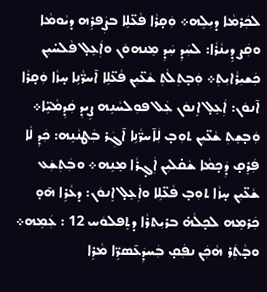ܠܟܲܪܡܵܐ ܕܝܼܠܹܗ܀ ܘܲܩ̣ܪܵܐ ܦܵܥ̈ܠܹܐ ܒܨܲܦܪܹܗ ܕܝܵܘܡܵܐ ܘܩܲܨ ܕܹܝܢܵܪܵܐ: ܠܚܲܕܼ ܚܲܕܼ ܡܸܢܗܘܿܢ ܘܐܲܥܸܠ̣ ܦܵܠܚ̇ܝܼܢ ܟܲܫܝܼܪܵܐܝܼܬܼ܀ ܘܲܒ̣ܬܼܠܵܬܼ ܫܵܥ̈ܝܼܢ ܦܵܥ̈ܠܹܐ ܐ̄ܚܪ̈ܵܢܹܐ ܚ̣ܙܵܐ ܘܲܩ̣ܪܵܐ ܐ̄ܢܘܿܢ: ܐܲܥܸܠ̣ ܐܸܢܘܿܢ ܥܲܠ ܦܘܼܠܚܵܢܹܗ ܨܹܝܕܼ ܩܲܕܼܡܵܝܹ̈ܐ܀ ܘܲܒ̣ܫܸܬܼ ܫܵܥ̈ܝܼܢ ܬܘܼܒ̣ ܠܲܐ̄ܚܪ̈ܵܢܹܐ ܐ̄ܓܲܪ ܒܲܛܢܵܢܹܗ: ܟܲܕܼ ܠܵܐ ܦܲܪܸܩ̣ ܕܲܟ̣ܡܵܐ ܫܵܩ̇ܠܝܼܢ ܐܲܓ̣ܪܵܐ ܡܸܢܹܗ܀ ܘܒܲܬܼܫܲܥ ܫܵܥ̈ܝܼܢ ܚ̣ܙܵܐ ܬܘܼܒ̣ ܦܵܥ̈ܠܹܐ ܘܐܲܥܸܠ̣ ܐܸܢܘܿܢ: ܕܥܵܪܹܐ ܗ̄ܘ̣ ܟܲܪܡܹܗ ܠܟ̣ܠܵܗ̇ ܒܪܝܼܬܪܵܐ ܕܬܸܦܠܘܿܚ 12 : ܥܲܡܹܗ܀ ܘܒ̣ܵܬܲܪ ܗܵܟܲܢ ܢܦܲܩ̣ ܒܲܚܕܲܥ̄ܣܪܹ̈ܐ ܡܵܪܹܐ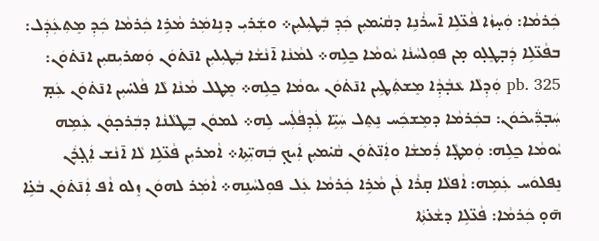ܟܲܪܡܵܐ: ܘܲܚ̣ܙܵܐ ܦܵܥ̈ܠܹܐ ܐ̄ܚܪܵܢܹܐ ܕܩܵܝ̇ܡܝܼܢ ܟܲܕܼ ܒܲܛܝܼܠܝܼܢ܀ ܘܫܲܪܝܼ ܕܢܹܐܡܲܪ ܡܵܪܹܐ ܟܲܪܡܵܐ ܟܲܕܼ ܡܸܬܼܥܲܕܲܠ: ܒܦܵܥ̈ܠܹܐ ܕܲܒ̣ܛܸܠ̣ܘ ܡ̣ܢ ܦܘܼܠܚܵܢܵܐ ܝܵܘܡܵܐ ܟ̱ܠܹܗ܀ ܠܡܵܢܵܐ ܐ̄ܢܵܫܵܐ ܒܲܛܝܼܠܝܼܢ ܐܢ̄ܬ݁ܘܿܢ ܘܲܣܪܝܼܩܝܼܢ ܐܢ̄ܬ݁ܘܿܢ: pb. 325 ܘܲܕܼܠܵܐ ܥܵܒ̣ܵܕܼܵܐ ܡܸܫܬܲܛܹܝܢ ܐܢ̄ܬ݁ܘܿܢ ܝܘܡܵܐ ܟ̱ܠܹܗ܀ ܡܸܛܠ ܡܵܢܵܐ ܠܵܐ ܦܵܠܚ̇ܝܼܢ ܐܢ̄ܬ݁ܘܿܢ ܥܲܡ̣ ܚܲܒ̣ܪ̈ܲܝܟ݁ܘܿܢ: ܒܟܲܪܡܵܐ ܕܡܸܫܟܲܚ ܢܸܬܸܠ ܚܲܝܹ̈ܐ ܠܲܕܼܦܵܠܲܚ ܠܹܗ܀ ܠܡܘܿܢ ܒܸܛܠܵܢܵܐ ܕܒܲܪܟ̣ܘܿܢ ܥܲܡܹܗ ܝܵܘܡܵܐ ܟ̱ܠܹܗ: ܘܲܡܛ̣ܵܐ ܪܲܡܫܵܐ ܘܐܲܢ̈ܬ݁ܘܿܢ ܩܵܝ̇ܡܝܼܢ ܐܲܝܟ̣ ܒܲܗܝܼ̈ܬܹܐ܀ ܐܵܡܪܝܼܢ ܦܵܥ̈ܠܹܐ ܠܵܐ ܐ̄ܢܵܫ ܐܲܓ̣ܪܲܢ ܢܸܦܠܘܿܚ ܥܲܡܹܗ: ܐܵܦܠܵܐ ܩ̣ܪܵܐ ܠܲܢ ܡܵܪܹܐ ܟܲܪܡܵܐ ܥܲܠ ܦܘܼܠܚܵܢܹܗ܀ ܐܵܡܲܪ ܠܗܘܿܢ ܙܸܠܘ ܐܵܦ ܐܲܢ̄ܬ݁ܘܿܢ ܒܵܥܹ̇ܐ ܗ̄ܘ̣ ܟܲܪܡܵܐ: ܦܵܥ̈ܠܹܐ ܕܫܵܥ̇ܬܼܵܐ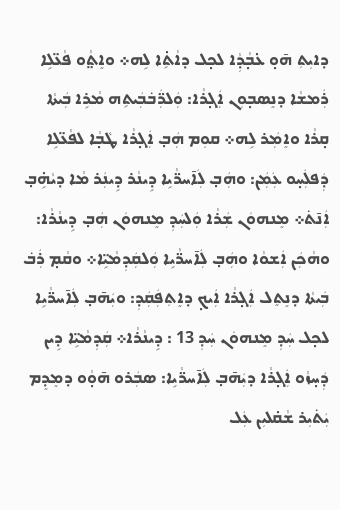ܕܐܝܼܬܼ ܗ̄ܘ̣ ܥ̇ܒ̣ܵܕܼܵܐ ܠܟ̣ܠ ܕܐܵܬܹ̇ܐ ܠܹܗ܀ ܘܐܸܬ݀ܵܘ ܦܵܥ̈ܠܹܐ ܪܲܡܫܵܐ ܕܢܸܣܒ̣ܘܼܢ ܐܲܓ̣ܪܵܐ: ܘܲܠܪ̈ܲܒ݁ܒܲܝܬܹܗ ܡܵܪܹܐ ܒܲܝܬܵܐ ܩ̣ܪܵܐ ܘܐܸܡܲܪ ܠܹܗ܀ ܩܘܼܡ ܗܲܒ̣ ܐܲܓ̣ܪܵܐ ܛܵܒ̣ܵܐ ܠܦܵܥ̈ܠܹܐ ܕܲܦܠܲܚ̣ܘ ܥܲܡܲܢ: ܘܗܲܒ̣ ܠܲܐ̄ܚܪ̈ܵܝܹܐ ܕܹܝܢܵܪ ܕܹܝܢܲܪ ܡܵܐ ܕܝܵܗܹ̇ܒ̣ ܐܲܢ̄ܬ݁܀ ܡܸܢܗܘܿܢ ܫܲܪܵܐ ܘܲܠܚܲܕܼ ܡܸܢܗܘܿܢ ܗܲܒ̣ ܕܹܝܢܵܪܵܐ: ܘܗܵܟܲܢ ܐܲܫܘܵܐ ܘܗܲܒ̣ ܠܲܐ̄ܚܪ̈ܵܝܹܐ ܘܲܠܩܲܕܼܡܵܝܹ̈ܐ܀ ܘܩܵܡ̣ ܪܲܒ݁ ܒܲܝܬܵܐ ܕܢܸܬܸܠ ܐܲܓ̣ܪܵܐ ܐܲܝܟ̣ ܕܐܸܬܼܦܲܩܲܕܼ: ܘܝܲܗ̄ܒ̣ ܠܲܐ̄ܚܪ̈ܵܝܹܐ ܠܟ̣ܠ ܚܲܕܼ ܡܸܢܗܘܿܢ ܚܲܕܼ 13 : ܕܹܝܢܵܪܵܐ܀ ܩܲܕܼܡܵܝܹ̈ܐ ܕܹܝܢ ܕܲܚ̣ܙܵܘ ܐܲܓ̣ܪܵܐ ܕܝܲܗ̄ܒ̣ ܠܲܐ̄ܚܪ̈ܵܝܹܐ: ܣܒܲܪܘ ܗ̄ܘ̣ܵܘ ܕܡܸܕܸܡ ܝܲܬ݁ܝܼܪ ܫܵܩ̇ܠܝܼܢ ܥܲܠ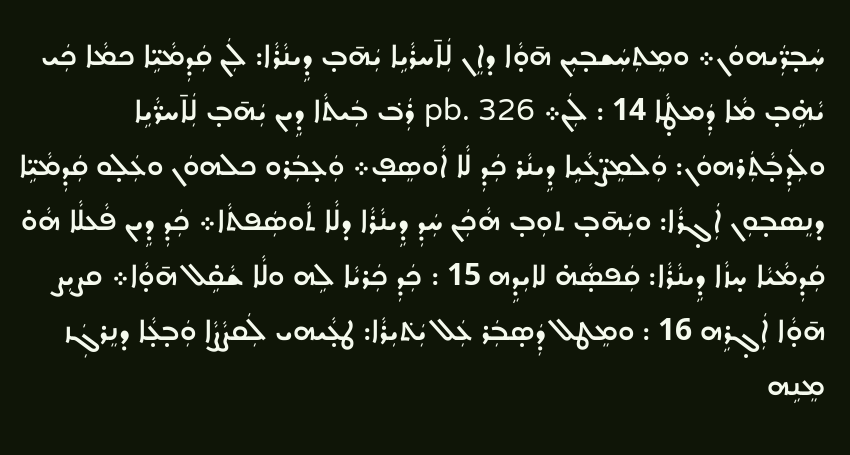ܚܲܒ̣ܪ̈ܲܝܗܘܿܢ܀ ܘܡܸܬܼܚܲܫܒ̣ܝܼܢ ܗ̄ܘ̣ܵܐ ܕܐܸܢ ܠܲܐ̄ܚܪܵܝܹܐ ܝܲܗ̄ܒ̣ ܕܹܝܢܵܪܵܐ: ܠܲܢ ܩܲܕܼܡܵܝܹ̈ܐ ܟܡܵܐ ܟܲܝ ܝܵܗܹ̇ܒ̣ ܡܵܐ ܕܲܡܛ̣ܵܐ 14 : ܠܲܢ܀ pb. 326 ܪܲܒ݁ ܒܲܝܬܵܐ ܕܹܝܢ ܝܲܗ̄ܒ̣ ܠܲܐ̄ܚܪ̈ܵܝܹܐ ܘܠܲܕܼܒ̣ܵܬܲܪܗܘܿܢ: ܘܲܠܡܸܨ̈ܥܵܝܹܐ ܕܹܝܢܵܪ ܟܲܕܼ ܠܵܐ ܐܵܘܣܸܦ̣܀ ܘܲܥ̣ܒܲܪܘ ܟܠܗܘܿܢ ܘܥܲܠ̣ܘ ܩܲܕܼܡܵܝܹ̈ܐ ܕܢܸܣܒ̣ܘܼܢ ܐܲܓ̣ܪܵܐ: ܘܝܲܗ̄ܒ̣ ܬܘܼܒ̣ ܗܵܟܲܢ ܚܲܕܼ ܕܹܝܢܵܪܵܐ ܕܠܵܐ ܬܵܘܣܲܦܬܵܐ܀ ܟܲܕܼ ܕܹܝܢ ܦܵܥܠܵܐ ܗܵܘ̇ ܩܲܕܼܡܵܝܵܐ ܚ̣ܙܵܐ ܕܹܝܢܵܪܵܐ: ܩܲܦܣ̣ܵܗ̇ ܠܐܝܼܕܹܗ 15 : ܟܲܕܼ ܟܲܪܝܵܐ ܠܹܗ ܘܠܵܐ ܫܵܩܹ̇ܠ ܗ̄ܘ̣ܵܐ܀ ܩܨܝܼܨ ܗ̄ܘ̣ܵܐ ܐܲܓ̣ܪܹܗ 16 : ܘܡܸܛܠ ܕܲܣ̣ܒܲܪ ܥܲܠ ܝܲܬ݁ܝܼܪܵܐ: ܛܥ̣ܵܝܗܝ ܠܲܩܨܵܨܵܐ ܘܲܒ̣ܥ̣ܵܐ ܕܢܸܪܓܲܙ ܡܸܢܹܗ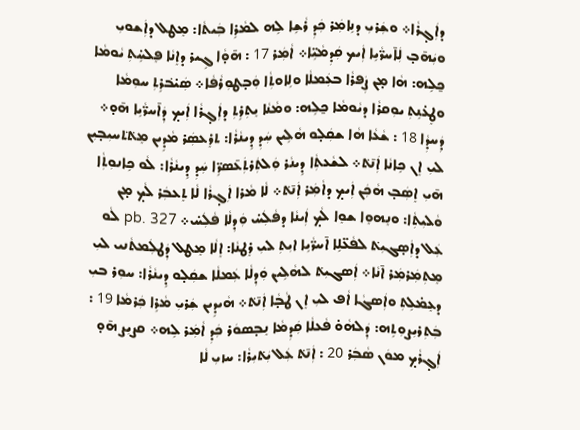ܕܐܲܓ̣ܪܵܐ܀ ܘܫܲܪܝܼ ܕܢܹܐܡܲܪ ܟܲܕܼ ܪܵܫܹܐ ܠܹܗ ܠܡܵܪܹܐ ܒܲܝܬܵܐ: ܡܸܛܠ ܕܐܲܫܘܝܼ ܘܝܲܗ̄ܒ̣ ܠܲܐ̄ܚܪ̈ܵܝܹܐ ܐܲܝܟ ܩܲܕܼܡܵܝܹ̈ܐ܀ ܐܵܡܲܪ 17 : ܗ̄ܘ̣ܵܐ ܓܹܝܪ ܕܐܸܢܵܐ ܦܸܠܚܹ̇ܬܼ ܝܵܘܡܵܐ ܟ̱ܠܹܗ: ܗܵܐ ܡ̣ܢ ܨܲܦܪܵܐ ܒܥܲܡܠܵܐ ܘܠܹܐܘܬܼܵܐ ܘܲܒ̣ܛܘܼܪܵܦܵܐ܀ ܣܲܝ̇ܒ݁ܪܹܬܼ ܚܘܼܡܵܐ ܘܛܸܥ̇ܢܹܬܼ ܝܘܼܩܪܵܐ ܕܝܵܘܡܵܐ ܟ̱ܠܹܗ: ܘܡܵܢܵܐ ܝܸܬܼܪܹܬܼ ܕܐܲܓ̣ܪܵܐ ܐܲܝܟ̣ ܕܲܐ̄ܚܪ̈ܵܝܹܐ ܗ̄ܘ̣܀ ܕܲܚܕܼܵܐ 18 : ܫܵܥܵܐ ܗܵܐ ܫܩܲܠ̣ܘ ܗܵܠܹܝܢ ܚܲܕܼ ܕܹܝܢܵܪܵܐ: ܬܪܸܥܣܲܪ ܡܵܕܹܝܢ ܡܸܬ݁ܬ݁ܚܝܼܒ̣ܝܼܢ ܠܝܼ ܐܸܢ ܟܹܐܢܵܐ ܐܲܢ̄ܬ݁܀ ܠܫܵܥܬܼܵܐ ܕܹܝܢܵܪ ܘܲܠܬܲܪܬܲܥ̄ܣܪܹ̈ܐ ܚܲܕܼ ܕܹܝܢܵܪܵܐ: ܠܵܘ ܟܹܐܢܘܼܬܼܵܐ ܗ̄ܝܼ ܐܸܣܲܒ̣ ܗܵܟܲܢ ܐܲܝܟ̣ ܕܐܵܡܲܪ ܐܲܢ̄ܬ݁܀ ܠܵܐ ܡܵܪܐ ܐܲܓ̣ܪܵܐ ܠܵܐ ܬܸܥܒܲܪ ܠܵܟ̣ ܡ̣ܢ ܘܵܠܝܼܬܼܵܐ: ܘܢܸܗܘܸܐ ܫܘܸܐ ܠܵܟ̣ ܐܲܝܢܵܐ ܕܦܵܠܲܚ̇ ܘܲܕܼܠܵܐ ܦܵܠܲܚ̇܀ pb. 327 ܠܵܘ ܥܲܠ ܕܐܲܣ̣ܓܝܼܬ݁ ܠܦܵܥ̈ܠܹܐ ܐ̄ܚܪ̈ܵܝܹܐ ܐܝܼܬܼ ܠܝܼ ܪܸܛܢܵܐ: ܐܸܠܵܐ ܡܸܛܠ ܕܲܛܠܲܡܬܵܢܝ ܠܝܼ ܡܸܬܼܡܲܪܡܲܪ ܐ̄ܢܵܐ܀ ܐܲܣܓܝܼܬ݁ ܠܗܵܠܹܝܢ ܘܲܕܼܠܵܐ ܥܲܡܠܵܐ ܫܩܲܠ̣ܘ ܕܹܝܢܵܪܵܐ: ܚܘܼܪ ܒܝܼ ܕܥܸܡ̇ܠܹܬܼ ܘܐܲܣܓܵܐ ܐܵܦ ܠܝܼ ܐܸܢ ܛܵܒ̣ܵܐ ܐܲܢ̄ܬ݁܀ ܗܵܝܕܹܝܢ ܫܲܪܝܼ ܡܵܪܹܐ ܟܲܪܡܵܐ 19 : ܒܲܬܼܪܝܼܨܘܼܬܹܗ: ܕܲܠܗܵܘ̇ ܦܵܥܠܵܐ ܩܲܕܼܡܵܐ ܢܸܒ̣ܣܘܿܪ ܟܲܕܼ ܐܵܡܲܪ ܠܹܗ܀ ܩܨܝܼܨ ܗ̄ܘ̣ ܐܲܓ̣ܪܵܟ̣ ܡܘܿܢ ܣܵܒܲܪ 20 : ܐܲܢ̄ܬ݁ ܥܲܠ ܝܲܬ݁ܝܼܪܵܐ: ܚܙܝܼ ܠܵܐ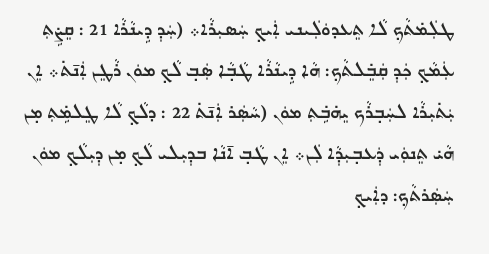ܛܠܲܡ̇ܬܵܟ̣ ܠܵܐ ܬܸܥܕܘܿܠܲܝܢܝ ܐܲܝܟ̣ ܚܲܣܝܼܪܵܐ܀ (ܚܲܕܼ ܕܹܝܢܵܪܵܐ 21 : ܩܸܨܹ̇ܬܼ ܥܲܡܵܟ̣ ܟܲܕܼ ܩܲܒܸ݁ܠܬܵܟ̣: ܗܵܐ ܕܹܝܢܵܪܵܐ ܛܵܒ̣ܵܐ ܣܲܒ̣ ܠܵܟ̣ ܡܘܿܢ ܪܵܛܸܢ ܐܲܢ̄ܬ݁܀ ܐܸܢ ܝܲܬ݁ܝܼܪܵܐ ܠܚܲܒ̣ܪܵܟ ܝܸܗ̇ܒܹ݁ܬܼ ܡܘܿܢ (ܚܵܣܲܪ ܐܲܢ̄ܬ݁ 22 : ܕܠܵܟ̣ ܠܵܐ ܛܸܠܡܹ̇ܬܼ ܡ̣ܢ ܗܵܝ̇ ܬܸܢܘܲܝ ܕܲܥܒ̣ܝܼܕܼܵܐ ܠܲܢ܀ ܐܸܢ ܛܵܒ̣ ܐ̄ܢܵܐ ܒܕܼܝܼܠܝ ܠܵܟ̣ ܡ̣ܢ ܕܼܝܼܠܵܟ̣ ܡܘܿܢ ܚܲܣܲܪܬܵܟ̣: ܕܐܲܝܟ̣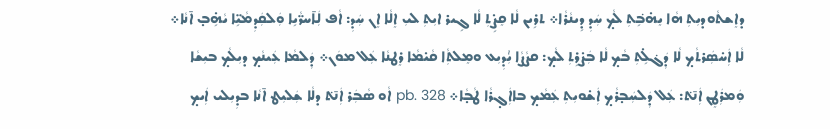ܕܐܸܫܬܵܘܕܝܼܬܼ ܗܵܐ ܝܸܗ̇ܒܹ݁ܬܼ ܠܵܟ̣ ܚܲܕܼ ܕܹܝܢܵܪܵܐ܀ ܬܪܹܝܢ ܠܵܐ ܩܸܨܹ̇ܬܼ ܠܵܐ ܓܹܝܪ ܐܝܼܬܼ ܠܝܼ ܐܸܠܵܐ ܐܸܢ ܚܲܕܼ: ܐܵܦ ܠܲܐ̄ܚܪ̈ܵܝܹܐ ܘܲܠܩܲܕܼܡܵܝܹ̈ܐ ܝܵܗܹ̇ܒ̣ ܐ̄ܢܵܐ܀ ܠܵܐ ܐܲܚ̇ܣܲܪܬܵܟ̣ ܠܵܐ ܕܲܓ݁ܠܹ̇ܬܼ ܒܵܟ̣ ܠܵܐ ܒܲܨ̇ܪܹܬܼ ܠܵܟ̣: ܩܨܵܨܵܐ ܝܑܼܕܼܝܼܥ ܘܡܸܠܬܼܵܐ ܩܵܝ̇ܡܵܐ ܪܸܛܢܵܐ ܥܲܠ ܡܘܿܢ܀ ܕܲܠܡܵܐ ܥܲܝܢܵܟ̣ ܕܝܼܠܵܟ̣ ܒܝܼܫܵܐ ܘܲܡܪܲܛܸܢ ܐܲܢ̄ܬ݁: ܥܲܠ ܕܲܠܚܲܒ̣ܪܵܟ̣ ܐܲܫ̇ܘܝܼܬܼ ܥܲܡܵܟ̣ ܒܐܐܲܓ̣ܪܵܐ ܛܵܒ̣ܵܐ܀ pb. 328 ܐܵܘ ܣܵܒܲܪ ܐܲܢ̄ܬ݁ ܕܠܵܐ ܫܲܠܝܼܛ ܐ̄ܢܵܐ ܒܕܼܝܼܠܝ ܐܲܝܟ̣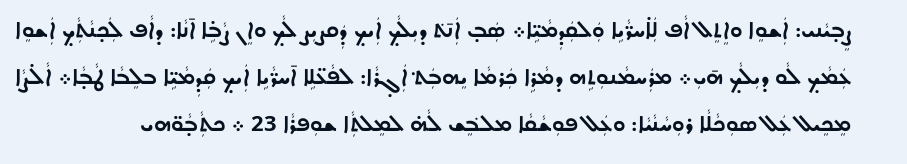ܨܸܒ̣ܝܵܢܝ: ܐܲܫܘܸܐ ܘܐܸܬܸܠ ܐܵܦ ܠܲܐ̇ܚܪ̈ܵܝܹܐ ܘܲܠܩܲܕܼܡܵܝܹ̈ܐ܀ ܣܲܒ̣ ܐܲܢ̄ܬ݁ ܕܝܼܠܵܟ̣ ܐܲܝܟ̣ ܕܲܩܨܝܼܨ ܠܵܟ̣ ܘܐܸܢ ܨܵܒܹ̇ܐ ܐ̄ܢܵܐ: ܕܐܵܦ ܠܲܟ̣ܢܵܬܼܵܟ̣ ܐܲܫܘܸܐ ܥܲܡܵܟ̣ ܠܵܘ ܕܝܼܠܵܟ̣ ܗ̄ܝܼ܀ ܡܪܲܚܡܵܢܘܼܬܹܗ ܕܡܵܪܹܐ ܟܲܪܡܵܐ ܝܸܗܒܲܬ݀ ܐܲܓ̣ܪܵܐ: ܠܦܵܥ̈ܠܹܐ ܐ̄ܚܪ̈ܵܝܹܐ ܐܲܝܟ̣ ܩܲܕܼܡܵܝܹ̈ܐ ܒܠܸܒܵܐ ܛܵܒ̣ܵܐ܀ ܐܵܠ̇ܨܵܐ ܡܸܟܸܝܠ ܥܲܠ ܣܘܼܟܵܠܵܐ ܪܘܼܚܵܢܵܝܵܐ: ܘܥܲܠ ܦܘܼܫܵܩܵܐ ܡܠܒܸ݁ܫ ܠܵܗ̇ ܠܡܸܠܬܼܵܐ ܫܘܼܦܪܵܐ 23 ܀ ܟܬܼܵܒ̣ܵܘ̈ܗܝ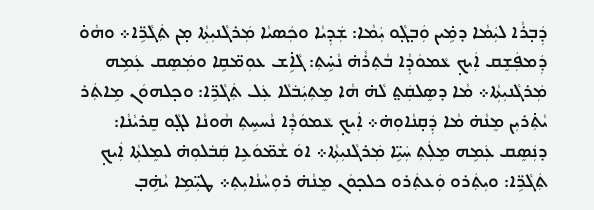ܕܲܒ̣ܪܵܐ ܠܝܲܡܵܐ ܕܡܹ̇ܝܢ ܘܲܒ̣ܓ̣ܵܘ ܝܲܡܵܐ: ܫܲܕܼܝܵܐ ܘܟܲܣܝܵܐ ܡܲܪܓܵܢܝܼܬܼܵܐ ܡ̣ܢ ܬܲܓܵܪܹ̈ܐ܀ ܘܗܵܘ̇ ܕܲܡܦܲܫܸܩ ܐܲܝܟ̣ ܥܵܡܘܿܕܼܵܐ ܒܵܬܼܪܵܗ̇ ܢܵܚܹ̇ܬܼ: ܓܵܐܹ̇ܫ ܥܘܼܡ̈ܩܹܐ ܘܡܲܣܸܩ ܥܲܡܹܗ ܡܲܪܓܵܢܝܼܬܼܵܐ܀ ܡܵܐ ܕܣܸܠܩܲܬ݀ ܠܵܗ̇ ܗܵܐ ܡܸܬܼܝܲܒ݁ܠܵܐ ܥܲܠ ܬܲܓܵܪܹ̈ܐ: ܘܟ̣ܠܗܘܿܢ ܡܹܐܬܲܪ ܝܵܬܼ̇ܪܝܼܢ ܡܸܢܵܗ̇ ܡܵܐ ܕܲܩ̣ܢܵܐܘܼܗ̇܀ ܐܲܝܟ̣ ܥܵܡܘܿܕܼܵܐ ܢܵܚܚܹܬܼ ܗܵܘܢܵܐ ܠܓ̣ܵܘ ܩܸܪܝܵܢܵܐ: ܕܢܲܣܸܩ ܥܲܡܹܗ ܡܸܠܲܬܼ ܚܲܝܹ̈ܐ ܡܲܪܓܵܢܝܼܬܼܵܐ܀ ܐܘܿ ܫܵܡ̈ܘܿܥܹܐ ܩܲܒ݁ܠܘܼܗ̇ ܠܡܸܠܬܼܵܐ ܐܲܝܟ̣ ܬܲܓܵܪܹ̈ܐ: ܘܝܼܬܲܪܘ ܘܲܥܬܲܪܘ ܟܠܟ̣ܘܿܢ ܡܸܢܵܗ̇ ܪܘܼܚܵܢܵܐܝܼܬܼ܀ ܛܝܼ̈ܡܹܐ ܝܵܗܹ̇ܒ̣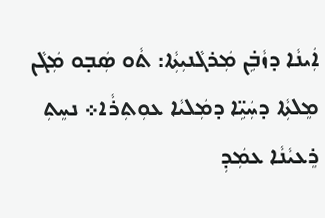ܐܲܝܢܵܐ ܕܙܵܒܹ̇ܢ ܡܲܪܓܵܢܝܼܬܼܵܐ: ܬܵܘ ܣܲܒ̣ܘ ܡܲܓܵܢ ܡܸܠܬܼܵܐ ܕܚܲܝܹ̈ܐ ܕܡܲܠܝܵܐ ܥܘܼܬܼܪܵܐ܀ ܢܚܸܬܼ ܪܸܥܝܵܢܵܐ ܥܡܲܕܼ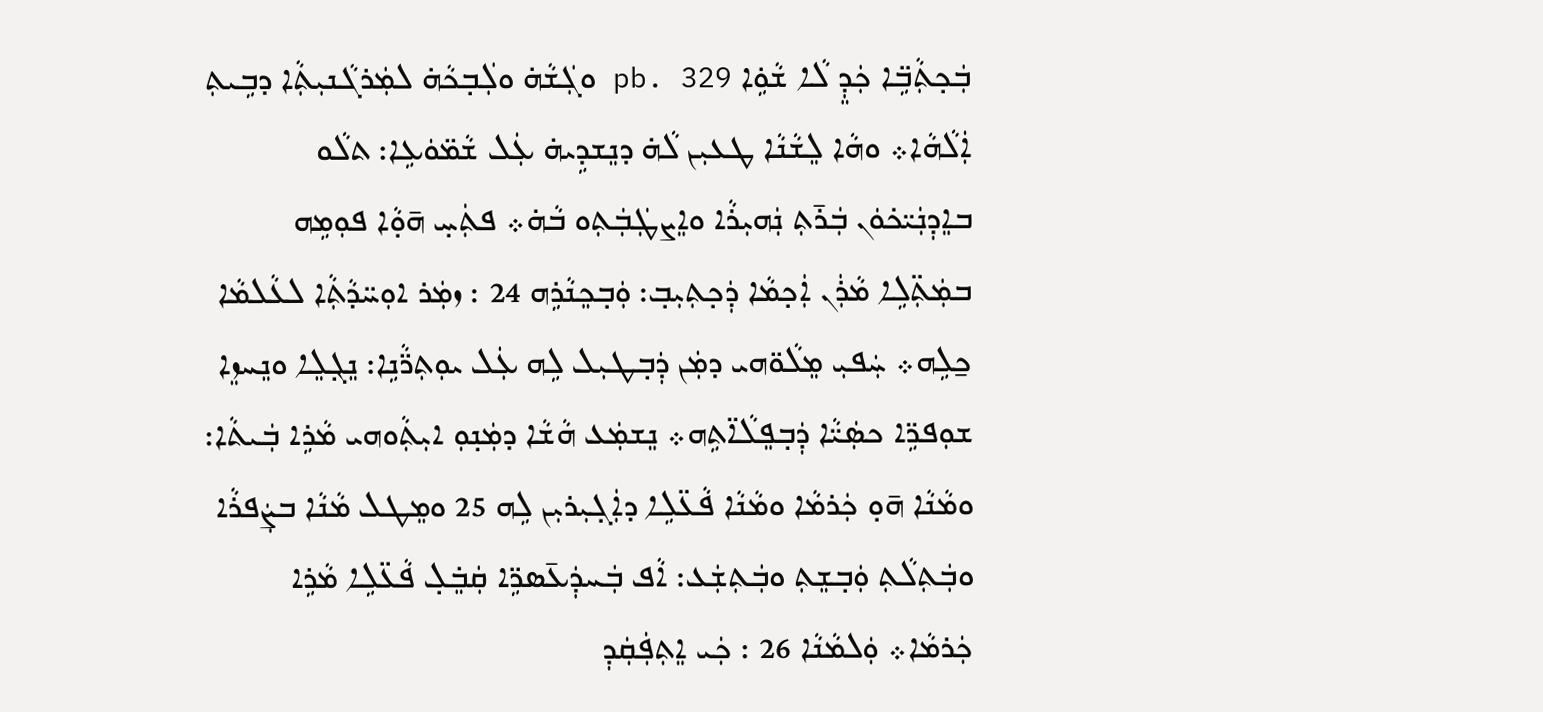ܒܲܟ̣ܬܼܵܒܹ̈ܐ ܟܲܕܼܸ ܠܵܐ ܫܵܘܹ̇ܐ pb. 329 ܘܓܲܫܵܗ̇ ܘܠܲܒ̣ܟܵܗ̇ ܠܡܲܪܓܵܢܝܼܬܼܵܐ ܕܒܹܝܬܼ ܐܲܠܵܗܵܐ܀ ܘܗܵܐ ܠܸܫܵܢܵܐ ܛܥܝܼܢ ܠܵܗ̇ ܕܢܸܫܕܹܝܗ̇ ܥܲܠ ܫܵܡ̈ܘܿܥܹܐ: ܬܠܵܘ ܒܐܸܕܼܢܲܝ̈ܟ݁ܘܿܢ ܒܲܪ̄ܬܼ ܢܲܗܝܼܪܵܐ ܘܐܸܨܛܲܒܲܬܼܘ ܒܵܗ̇܀ ܦܬܲܚ̣ ܗ̄ܘ̣ܵܐ ܦܘܼܡܹܗ ܒܡܲܬܼ̈ܠܹܐ ܡܵܪܲܢ ܐܲܟ̣ܡܵܐ ܕܲܟ̣ܬܼܝܼܒ̣: ܘܲܒ̣ܟܸܢܵܪܹܗ 24 : ܙܡܲܪ ܐܘܼܚ̈ܕܵܬܼܵܐ ܠܥܵܠܡܵܐ ܟ̱ܠܹܗ܀ ܚܲܦܝܼ ܡܸܠܵܘ̈ܗܝ ܕܡܲܢ ܕܲܒ̣ܛܝܼܠ ܠܹܗ ܥܲܠ ܝܘܼܬܼܪ̈ܵܢܹܐ: ܢܸܓ̣ܠܸܐ ܘܢܸܚܙܸܐ ܫܘܼܦܪܹ̈ܐ ܟܣܲܝ̈ܵܐ ܕܲܒ̣ܦܸܠܵܐ̈ܬܹܗ܀ ܢܸܫܡܲܥ ܗܵܫܵܐ ܕܡܲܢ̣ܘܼ ܐܝܼܬܼܵܘܗܝ ܡܵܪܹܐ ܒܲܝܬܵܐ: ܘܡܵܢܵܐ ܗ̄ܘ̣ ܟܲܪܡܵܐ ܘܡܵܢܵܐ ܦܵܥ̈ܠܹܐ ܕܐܲܓ̣ܝܼܪܝܼܢ ܠܹܗ 25 ܘܡܸܛܠ ܡܵܢܵܐ ܒܨܲܦܪܵܐ ܘܒܲܬܼܠܵܬܼ ܘܲܒ̣ܫܸܬܼ ܘܒܲܬܼܫܲܥ: ܐܵܦ ܒܲܚܕܲܥ̄ܣܪܹ̈ܐ ܩܲܒܸ݁ܠ̣ ܦܵܥ̈ܠܹܐ ܡܵܪܹܐ ܟܲܪܡܵܐ܀ ܘܲܠܡܵܢܵܐ 26 : ܟܲܝ ܐܸܬܼܦܲܩܲܕܼ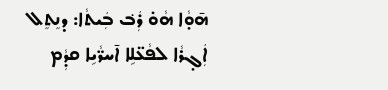ܗ̄ܘ̣ܵܐ ܗܵܘ̇ ܪܲܒ݁ ܒܲܝܬܵܐ: ܕܢܸܬܸܠ ܐܲܓ̣ܪܵܐ ܠܦܵܥ̈ܠܹܐ ܐ̄ܚܪ̈ܵܝܹܐ ܩܕܼܵܡ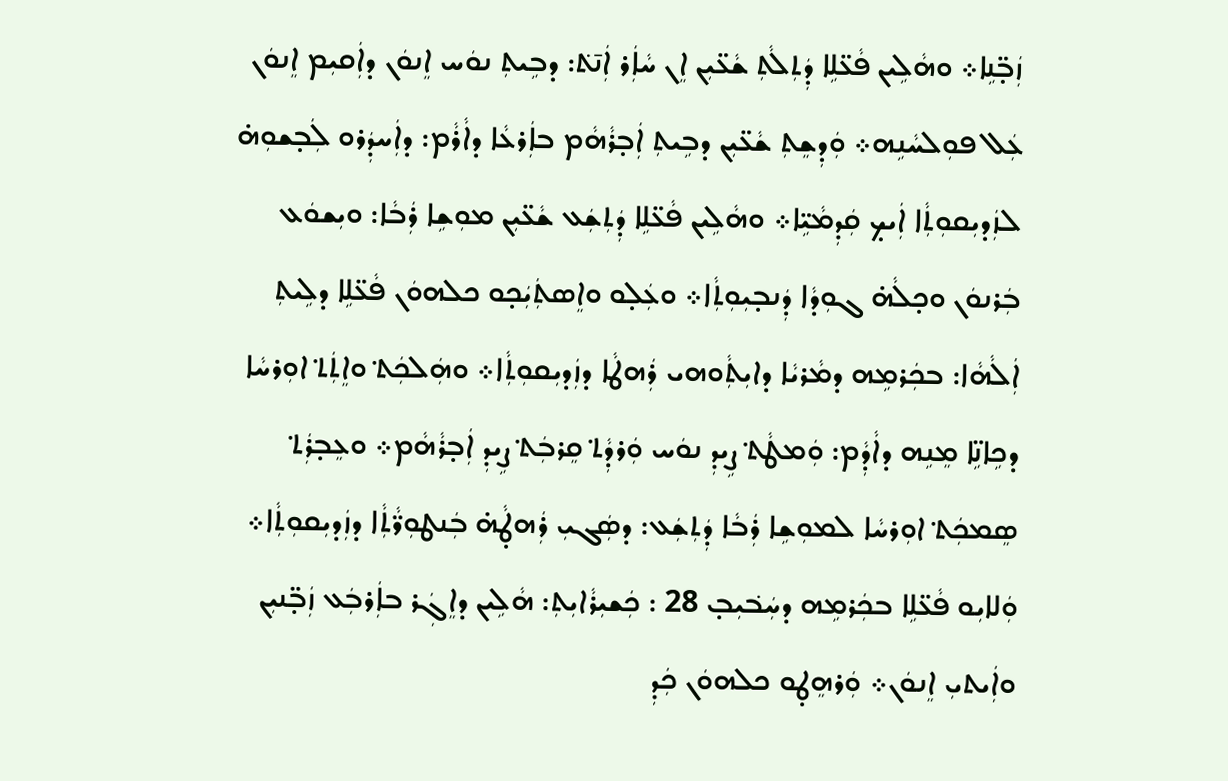ܙܲܒ̣̈ܢܹܐ܀ ܘܗܵܠܹܝܢ ܦܵܥ̈ܠܹܐ ܕܲܬܼܠܵܬܼ ܫܵܥ̈ܝܼܢ ܐܸܢ ܚܵܐܲܪ ܐܲܢ̄ܬ݁: ܕܒܹܝܬܼ ܢܘܿܚ ܐܸܢܘܿܢ ܕܐܲܩܝܼܡ ܐܸܢܘܿܢ ܥܲܠ ܦܘܼܠܚܵܢܹܗ܀ ܘܲܕܼܫܸܬܼ ܫܵܥ̈ܝܼܢ ܕܒܹܝܬܼ ܐܲܒ̣ܪܵܗܵܡ ܒܐܲܪܥܵܐ ܕܐܵܪܵܡ: ܕܐܲܚܕܲܪܘ ܠܲܒ̣ܫܘܼܗ̇ ܠܙܲܕܝܼܩܘܼܬܼܵܐ ܐܲܝܟ̣ ܩܲܕܼܡܵܝܹ̈ܐ܀ ܘܗܵܠܹܝܢ ܦܵܥ̈ܠܹܐ ܕܲܬܼܫܲܥ ܫܵܥ̈ܝܼܢ ܡܘܼܫܹܐ ܪܲܒܵܐ: ܘܝܼܫܘܿܥ ܒܲܪܢܘܿܢ ܘܟ̣ܠܵܗ̇ ܓܘܼܕܵܐ ܕܲܢܒ̣ܝܼܘܼܬܼܵܐ܀ ܘܥܲܠ̣ܘ ܘܐܸܣܬܲܝܲܟ̣ܘ ܟܠܗܘܿܢ ܦܵܥ̈ܠܹܐ ܕܠܹܝܬܼ ܐܲܠܵܗܵܐ: ܒܟܲܪܡܹܗ ܕܡܵܪܝܵܐ ܕܐܝܼܬܼܵܘܗܝ ܪܲܗܛܵܐ ܕܙܲܕܝܼܩܘܼܬܼܵܐ܀ ܘܗܲܠܟܲܬ݀ ܘܐܸܬܲܬ݀ ܐܘܼܪܚܵܐ ܕܟܹܐܢܹ̈ܐ ܡܸܢܹܗ ܕܐܵܕܼܵܡ: ܘܲܡܛܵܬ݀ ܨܹܝܕܼ ܢܘܿܚ ܘܲܪܕܼܵܬ݀ ܩܸܪܒܲܬ݀ ܨܹܝܕܼ ܐܲܒ̣ܪܵܗܵܡ܀ ܘܥܸܒ̣ܪܲܬ݀ ܣܸܡܟܲܬ݀ ܐܘܼܪܚܵܐ ܠܡܘܼܫܹܐ ܪܲܒܵܐ ܕܲܬܼܫܲܥ: ܕܣܲܓܝܼ ܪܲܗܛ̣ܵܗ̇ ܒܲܢܛܘܼܪ̈ܵܬܼܵܐ ܕܙܲܕܝܼܩܘܼܬܼܵܐ܀ ܘܲܠܐܝܼܘ ܦܵܥ̈ܠܹܐ ܒܟܲܪܡܹܗ ܕܚܲܒ݁ܝܼܒ̣ 28 : ܟܲܫܝܼܪܵܐܝܼܬܼ: ܗܵܠܹܝܢ ܕܐܸܓܲܪ ܒܐܲܪܒܲܥ ܙܲܒ̣̈ܢܝܼܢ ܘܐܲܝܬܝܼ ܐܸܢܘܿܢ܀ ܘܲܪܗܸܛ̣ܘ ܟܠܗܘܿܢ ܟܲܕܼ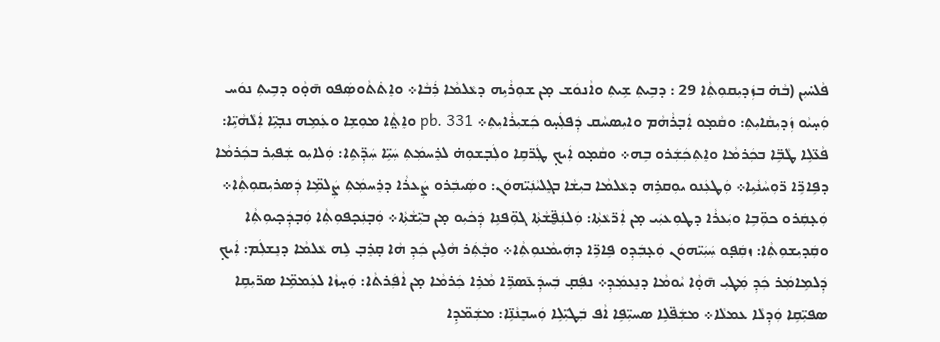ܦܵܠܚ̇ܝܼܢ (ܒܵܗ̇ ܒܙܲܕܝܼܩܘܼܬܼܵܐ 29 : ܕܒܹܝܬܼ ܫܹܝܬܼ ܘܐܵܢܘܿܫ ܡ̣ܢ ܫܘܼܪܵܝܹܗ ܕܥܵܠܡܵܐ ܪܲܒܵܐ܀ ܘܐܸܬ݁ܬܵܘܣܲܦܘ ܗ̄ܘ̣ܵܘ ܕܒܹܝܬܼ ܢܘܿܚ ܘܲܚ̣ܝܵܘ ܙܲܕܝܼܩܵܐܝܼܬܼ: ܘܩܵܡ̣ܘ ܐܲܒ̣ܪܵܗܵܡ ܘܐܝܼܣܚܵܩ ܕܲܦܠܲܚ̣ܘ ܟܲܫܝܼܪܵܐܝܼܬܼ܀ pb. 331 ܘܐܸܬ݀ܵܐ ܡܘܼܫܹܐ ܘܥܲܡܹܗ ܢܒ̣ܝܹ̈ܐ ܐܲܠܵܗܵܝܹ̈ܐ: ܦܵܥ̈ܠܹܐ ܛܵܒܹ̈ܐ ܒܟܲܪܡܵܐ ܘܐܸܬܼܟܲܫܲܪܘ ܒܹܗ܀ ܘܩܵܡ̣ܘ ܐܲܝܟ̣ ܛܲܪ̈ܩܹܐ ܘܠܲܒ̣ܫܘܼܗ̇ ܠܪܸܚܡܲܬܼ ܚܲܝܹ̈ܐ ܚܲܕܼ̈ܬܹܐ: ܘܲܠܐܝܼܘ ܫܲܦܝܼܪ ܒܟܲܪܡܵܐ ܕܦܹܐܪܹ̈ܐ ܪ̈ܘܼܚܵܢܵܝܹܐ܀ ܘܲܛܥܲܢܘ ܝܘܼܩܪܹܗ ܕܥܵܠܡܵܐ ܒܝܼܫܵܐ ܒܓܸܠܝܵܢܲܝ̈ܗܘܿܢ: ܘܣܲܝܒܲܪܘ ܨܲܥܪܵܐ ܕܪܸܚܡܲܬܼ ܨܲܠܡܹ̈ܐ ܕܲܣܪܝܼܩܘܼܬܼܵܐ܀ ܘܲܥ̣ܩܲܪܘ ܟܘܼ̈ܒܹܐ ܘܝܲܥܪܵܐ ܕܛܘܼܥܝܲܝ ܡ̣ܢ ܐܲܪ̈ܥܵܬܼܵܐ: ܘܲܠܢܲܦ̮̈ܫܵܬܼܵܐ ܓܘܼ̈ܦܢܹܐ ܕܲܟ݁ܝܼܘ ܡ̣ܢ ܒܝܼ̈ܫܵܬܼܵܐ܀ ܘܲܒ̣ܢܲܟ̣ܦܘܼܬܼܵܐ ܘܲܒ̣ܕܲܟ̣ܝܘܼܬܼܵܐ ܘܩܲܕܝܼܫܘܼܬܼܵܐ: ܙܩܲܦ̣ܘ ܚܲܝܲܝ̈ܗܘܿܢ ܘܲܥ̣ܒܲܕܼܘ ܦܹܐܪܹ̈ܐ ܕܗܲܝܡܵܢܘܼܬܼܵܐ܀ ܘܒ̣ܵܬܲܪ ܗܵܠܹܝܢ ܟܲܕܼ ܗܵܐ ܩ̣ܪܸܒ̣ ܠܹܗ ܥܵܠܡܵܐ ܕܢܸܫܠܲܡ: ܐܲܝܟ̣ ܕܲܠܡܹܐܡܲܪ ܟܲܕܼ ܡܲܛܝܼ ܗ̄ܘ̣ܵܐ ܝܵܘܡܵܐ ܕܢܸܥܡܲܕܼ܀ ܢܦܲܩ̣ ܒܲܚܕܲܥ̄ܣܪܹ̈ܐ ܡܵܪܹܐ ܟܲܪܡܵܐ ܡ̣ܢ ܐܵܦܲܪܬܵܐ: ܘܲܚ̣ܙܵܐ ܠܥܲܡܡܹ̈ܐ ܣܪ̈ܝܼܩܹܐ ܣܦܝܼ̈ܩܹܐ ܘܲܕܼܠܵܐ ܥܡܠܵܐ܀ ܡܫܲܦ̈ܠܹܐ ܣܚܝܼ̈ܦܹܐ ܐܵܦ ܒܲܛܝܼ̈ܠܹܐ ܘܲܚܒܸܢܵܢܹ̈ܐ: ܡܫܲܡ̈ܕܹܐ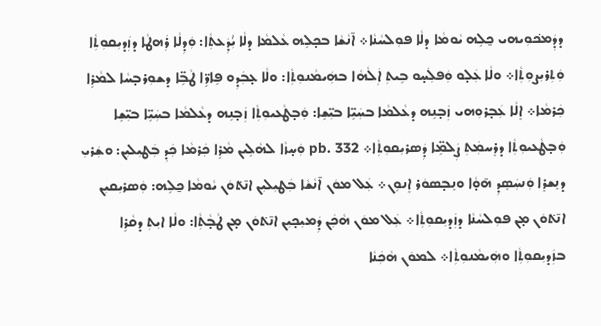ܕܕܲܡܟ݁ܘܼܝܗܝ ܟ̱ܠܹܗ ܝܵܘܡܵܐ ܕܠܵܐ ܦܘܼܠܚܵܢܵܐ܀ ܐ̄ܢܵܫܵܐ ܒܟ̣ܠܹܗ ܥܵܠܡܵܐ ܕܠܵܐ ܝܑܼܕܲܥܬܼܵܐ: ܘܲܕܼܠܵܐ ܪܲܗܛܵܐ ܕܙܲܕܝܼܩܘܼܬܼܵܐ ܘܲܬܼܪܝܼܨܘܼܬܼܵܐ܀ ܘܠܵܐ ܥܲܠ̣ܘ ܘܲܦܠܲܚ̣ܘ ܒܹܝܬܼ ܐܲܠܵܗܵܐ ܒܗܲܝܡܵܢܘܼܬܼܵܐ: ܘܠܵܐ ܥ̣ܒܲܕܼܘ ܦܹܐܪܹ̈ܐ ܛܵܒܹ̈ܐ ܕܫܘܼܪܒ̣ܚܵܐ ܠܡܵܪܹܐ ܟܲܪܡܵܐ܀ ܐܸܠܵܐ ܥܲܒ̣ܪܘܼܗܝ ܙܲܒ̣ܢܹܗ ܕܥܵܠܡܵܐ ܒܚܲܝܹ̈ܐ ܒܝܼ̈ܫܹܐ: ܘܲܒ̣ܛܵܥܝܘܼܬܼܵܐ ܙܲܒ̣ܢܹܗ ܕܥܵܠܡܵܐ ܒܚܲܝܹ̈ܐ ܒܝܼ̈ܫܹܐ ܘܲܒ̣ܛܵܥܝܘܼܬܼܵܐ ܕܪܸܚܡܲܬܼ ܨܲܠܡܹ̈ܐ ܕܲܣܪܝܼܩܘܼܬܼܵܐ܀ pb. 332 ܘܲܚ̣ܙܵܐ ܠܗܵܠܹܝܢ ܡܵܪܹܐ ܟܲܪܡܵܐ ܟܲܕܼ ܒܲܛܝܼܠܝܼܢ: ܘܫܲܪܝܼ ܕܢܸܫܪܸܐ ܘܲܢܚܲܣܸܕܼ ܗ̄ܘ̣ܵܐ ܘܢܸܒ̣ܣܘܿܪ ܐܸܢܘܹܢ܀ ܥܲܠ ܡܘܿܢ ܐ̄ܢܵܫܵܐ ܒܲܛܝܼܠܝܼܢ ܐܢ̄ܬ݁ܘܿܢ ܝܵܘܡܵܐ ܟ̱ܠܹܗ: ܘܲܣܪܝܼܩܝܼܢ ܐܢ̄ܬ݁ܘܿܢ ܡ̣ܢ ܦܘܼܠܚܵܢܵܐ ܕܙܲܕܝܼܩܘܼܬܼܵܐ܀ ܥܲܠ ܡܘܿܢ ܗܵܟܲܢ ܕܲܡܝܼܟ̣ܝܼܢ ܐܢ̄ܬ݁ܘܿܢ ܡ̣ܢ ܛܵܒ̣ܵܬܼܵܐ: ܘܠܵܐ ܐܝܼܬܼ ܕܩܵܪܹܐ ܒܙܲܕܝܼܩܘܼܬܼܵܐ ܘܗܲܝܡܵܢܘܼܬܼܵܐ܀ ܠܡܘܿܢ ܗܵܟܲܢܵܐ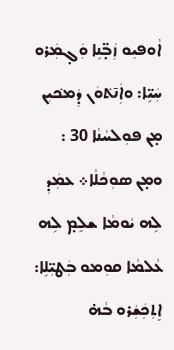ܐܵܘܦܝܼܘ ܙܲܒ̣̈ܢܹܐ ܘܲܓ̣ܡܲܪܘ ܚܲܝܹ̈ܐ: ܘܐܲܢ̄ܬ݁ܘܿܢ ܕܲܡܟ݁ܝܼܢ ܡ̣ܢ ܦܘܼܠܚܵܢܵܐ 30 : ܘܡ̣ܢ ܣܘܼܟܵܠܵܐ܀ ܥܡܲܕܼ ܠܹܗ ܝܵܘܡܵܐ ܫܠܸܡ̣ ܠܹܗ ܥܵܠܡܵܐ ܩܘܼܡܘ ܒܲܛܝܼ̈ܠܹܐ: ܐܸܬܼܟܲܫܲܪܘ ܒܵܗ̇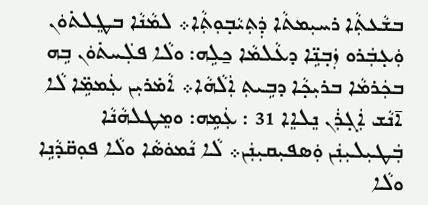ܒܫܵܥܬܼܵܐ ܪܚܝܼܡܬܵܐ ܕܲܬܼܝܵܒ̣ܘܼܬܼܵܐ܀ ܠܡܵܢܵܐ ܒܛܸܠܬ݁ܘܿܢ ܘܲܥ̣ܒܲܪܘ ܙܲܒ̣ܢܹ̈ܐ ܕܥܵܠܡܵܐ ܟ̱ܠܹܗ: ܘܠܵܐ ܦܠܲܚܬ݁ܘܿܢ ܒܹܗ ܒܟܲܪܡܵܐ ܒܪܝܼܟ̣ܵܐ ܕܒܹܝܬܼ ܐܲܠܵܗܵܐ܀ ܐܵܡ̇ܪܝܼܢ ܥܲܡܡܹ̈ܐ ܠܵܐ ܐ̄ܢܵܫ ܐܲܓ̣ܪܲܢ ܢܸܠܐܸܐ 31 : ܥܲܡܹܗ: ܘܡܸܛܠܗܵܢܵܐ ܒܲܛܝܼܠܝܼܢܲܢ ܘܲܣܦܝܼܩܝܼܢܲܢ܀ ܠܵܐ ܢܵܡܘܿܣܵܐ ܘܠܵܐ ܦܘܼܩ̈ܕܵܢܹܐ ܘܠܵܐ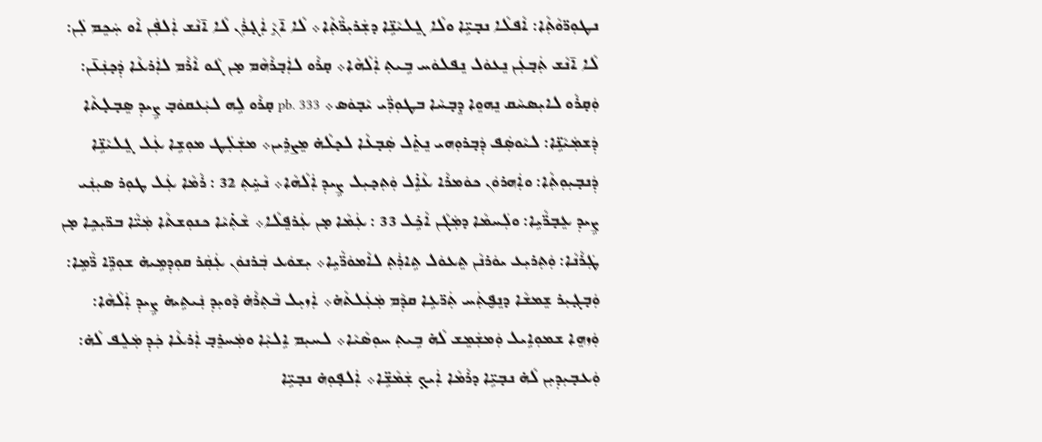ܢܛܘܼܪ̈ܘܵܬܼܵܐ: ܐܵܦܠܵܐ ܢܒ̣ܝܹ̈ܐ ܘܠܵܐ ܓܸܠܝܵܢܹ̈ܐ ܕܫܲܪܝܼܪ̈ܵܬܼܵܐ܀ ܠܵܐ ܐ̄ܢܱܵ ܐܲܓ̣ܪܲܢ ܠܵܐ ܐ̄ܢܵܫ ܐܲܠܦܲܢ ܐܵܘ ܚܲܟܸܡ ܠܲܢ: ܠܵܐ ܐ̄ܢܵܫ ܬܲܒ̣ܥܲܢ ܢܸܥܘܿܠ ܢܸܦܠܘܿܚ ܒܹܝܬܼ ܐܲܠܵܗܵܐ܀ ܩ̣ܪܵܘ ܠܐܲܒ̣ܪܵܗܵܡ ܡ̣ܢ ܓܵܘ ܐܵܪܵܡ ܠܐܲܪܥܵܐ ܕܲܟ̣ܢܲܥ̄ܢ: ܘܲܩ̣ܪܵܘ ܠܐܝܼܣܚܵܩ ܢܸܗܘܸܐ ܕܸܒ̣ܚܵܐ ܒܛܘܼܪ̈ܲܝ ܝܵܒ̣ܘܿܣ܀ pb. 333 ܩ̣ܪܵܘ ܠܹܗ ܠܝܲܥܩܘܿܒ̣ ܨܹܝܕܼ ܣܸܒ̣ܠ̣ܬܵܐ ܕܲܫܡܲܝܵܢܹ̈ܐ: ܠܝܵܘܣܲܦ ܕܲܒ̣ܪܘܼܗܝ ܢܸܬܸ݁ܠ ܣܲܒ̣ܥܵܐ ܠܟ̣ܠܵܗ̇ ܡܸܨܪܹܝܢ܀ ܡܫܲܠܲܛ ܡܘܼܫܹܐ ܥܲܠ ܓܸܠܝܵܢܹ̈ܐ ܕܲܢܒ̣ܝܼܘܼܬܼܵܐ: ܘܐܲܗܪܘܿܢ ܟܘܿܡܪܵܐ ܥܵܐܹ̇ܠ ܘܲܬܼܟ̣ܝܼܠ ܨܹܝܕܼ ܐܲܠܵܗܵܐ܀ ܢܵܚܹ̇ܬܼ 32 : ܪܵܡܵܐ ܥܲܠ ܛܘܼܪ ܣܝܼܢܲܝ ܨܹܝܕܼ ܥܸܒ̣ܪ̈ܵܝܹܐ: ܘܠܲܚܡܵܐ ܕܡܲܓܵܢ ܐܵܟܹ̇ܠ 33 : ܥܲܡܵܐ ܡ̣ܢ ܥܲܪܦܸܠܵܐ܀ ܫܵܬܼ̇ܝܵܐ ܟܢܘܼܫܬܵܐ ܡܲܝ̈ܵܐ ܒܪ̈ܝܼܟܹܐ ܡ̣ܢ ܛܲܪܵܢܵܐ: ܘܲܬܼܪܝܼܥ ܝܘܿܪܢܵܢ ܬܸܥܘܿܠ ܬܹܐܪܲܬܼ ܠܐܵܡܘܿܪ̈ܵܝܹܐ܀ ܝܼܫܘܿܥ ܒܲܪܢܘܿܢ ܥܲܩܲܪ ܩܘܼܕܼܡܹܝܗ̇ ܫܘܼܪܹ̈ܐ ܪ̈ܵܡܹܐ: ܘܲܒ̣ܓ̣ܝܼܪ ܫܸܡܫܵܐ ܕܢܸܦ̮ܬܲܚ ܬܲܪ̈ܥܹܐ ܩܕܼܵܡ ܡܲܥܲܠܬܵܗ̇܀ ܐܲܙܝܼܠ ܒܵܬܼܪܵܗ̇ ܕܵܘܝܼܕܼ ܢܲܝܬܹܝܗ̇ ܨܹܝܕܼ ܐܲܠܵܗܵܐ: ܘܲܙܗܸܐ ܫܡܘܼܐܹܝܠ ܘܲܡܫܲܡܸܫ ܠܵܗ̇ ܒܹܝܬܼ ܚܘܼܣܵܝܵܐ܀ ܠܚܝܼܡ ܐܹܠܝܼܵܐ ܘܡܲܚܪܸܒ̣ ܐܲܪܥܵܐ ܟܲܕܼ ܡܲܠܸܦ ܠܵܗ̇: ܘܲܥܒ̣ܝܼܕܼܝܼܢ ܠܵܗ̇ ܢܒ̣ܝܹ̈ܐ ܕܪܵܡܵܐ ܐܲܝܟ̣ ܫܲܡܵܫܹ̈ܐ܀ ܐܲܠܦ̣ܘܼܗ̇ ܢܒ̣ܝܹ̈ܐ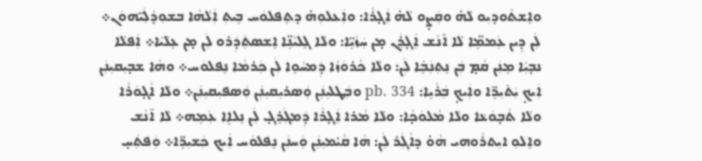ܘܐܸܫܬܵܘܕܝܼܘ ܠܵܗ̇ ܘܩܲܨ̣ܘ ܠܵܗ̇ ܐܲܓ̣ܪܵܐ: ܘܐܲܥܠܘܼܗ̇ ܕܬܸܦܠܘܿܚ ܒܹܝܬܼ ܐܲܠܵܗܵܐ ܒܫܘܼܕܵܠܲܝ̈ܗܘܿܢ܀ ܠܲܢ ܕܹܝܢ ܥܲܡܡܹ̈ܐ ܠܵܐ ܐ̄ܢܵܫ ܐܲܓ̣ܪܲܢ ܡ̣ܢ ܚܲܙܵܝܹ̈ܐ: ܘܠܵܐ ܓܸܠܝܵܢܹ̈ܐ ܐܸܫܣܬܲܕܲܪܘ ܠܲܢ ܡ̣ܢ ܥܸܠܵܝܵܐ܀ ܐܲܦܠܵܐ ܢܒ̣ܝܼܵܐ ܡܸܢܲܢ ܩܵܡ̣ ܒܲܢ ܢܸܬܼܢܲܒܸ݁ܐ ܠܲܢ: ܘܠܵܐ ܟܵܪܘܿܙܵܐ ܕܲܡܚܵܘܸܐ ܠܲܢ ܟܲܪܡܵܐ ܢܸܦܠܘܿܚ܀ ܘܗܵܐ ܫܒ̣ܝܼܩܝܼܢܲܢ ܐܲܝܟ̣ ܝܲܬ݁ܝܼܪܹ̈ܐ ܘܐܲܝܟ̣ ܒܲܪܵܝܹܐ: pb. 334 ܘܒܲܛܠܝܼܢܲܢ ܘܲܣܪܝܼܩܝܼܢܲܢ ܘܲܣܦܝܼܩܝܼܢܲܢ܀ ܘܠܵܐ ܐܵܓ̣ܘܿܪܵܐ ܘܠܵܐ ܬܵܒ̣ܘܿܥܵܐ ܘܠܵܐ ܡܵܠܘܿܟ̣ܵܐ: ܘܠܵܐ ܡܵܪܐ ܐܲܓ̣ܪܵܐ ܕܲܡܓܲܪܸܓ̣ ܠܲܢ ܢܸܠܐܸܐ ܥܲܡܹܗ܀ ܠܵܐ ܐ̄ܢܵܫ ܘܐܸܠܘܼ ܐܝܼܬܪܵܘܗܝ ܗܵܘ̇ ܕܐܵܓܲܪ ܠܲܢ: ܗܵܐ ܩܵܝ̇ܡܝܼܢܲܢ ܘܲܚܢܲܢ ܢܸܦܠܘܿܚ ܐܲܝܟ ܟܲܫܝܼܪܹ̈ܐ܀ ܘܲܦܬܲܚ̣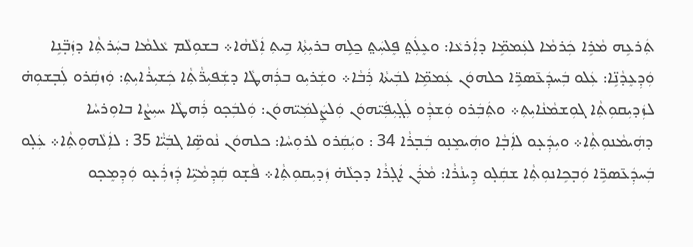ܬܲܪܥܹܗ ܡܵܪܹܐ ܟܲܪܡܵܐ ܠܥܲܡܡܹ̈ܐ ܕܐܲܪܥܵܐ: ܘܥܸܠܲܬ݀ ܦܸܠܚܲܬ݀ ܟ̱ܠܹܗ ܒܪܝܼܬܼܵܐ ܒܹܝܬܼ ܐܲܠܵܗܵܐ܀ ܒܫܘܼܠܵܡ ܥܵܠܡܵܐ ܒܚܲܪܬܼܵܐ ܕܙܲܒ̣̈ܢܹܐ ܘܲܕܼܥܸܕܵܢܹ̈ܐ: ܥܲܠܘ ܒܲܚܕܲܥ̄ܣܪܹ̈ܐ ܟܠܗܘܿܢ ܥܲܡܡܹ̈ܐ ܠܒܲܝܬܵܐ ܪܲܒܵܐ܀ ܘܫܲܪܝܼܘ ܒܪܲܗܛܵܐ ܕܫܲܦܝܼܪ̈ܵܬܼܵܐ ܟܲܫܝܼܪܵܐܝܼܬܼ: ܘܲܙܩܲܪܘ ܠܲܒ̣ܫܘܼܗ̇ ܠܙܲܕܝܼܩܘܼܬܼܵܐ ܓܘܼܫܡܵܢܵܐܝܼܬܼ܀ ܘܬܲܒܲܪܘ ܘܲܫܕܼܵܘ ܠܲܓ̣ܝܼܦܲܝ̈ܗܘܿܢ ܘܲܠܨܲܠܡܲܝ̈ܗܘܿܢ: ܘܲܠܒܲܟ̣ܘ ܪܲܗܛܵܐ ܚܝܼܨܵܐ ܒܐܘܼܪܚܵܐ ܕܗܲܝܡܵܢܘܼܬܼܵܐ܀ ܘܝܼܕܲܥ̣ܘ ܠܐܲܒ̣ܵܐ ܘܗܲܝܡܸܢ̣ܘ ܒܲܒ̣ܪܵܐ 34 : ܘܝܲܩܲܪܘ ܠܪܘܼܚܵܐ: ܟܠܗܘܿܢ ܢܵܘܣܹ̈ܐ ܓܒܲܝ̈ܵܐ 35 : ܠܐܲܠܵܗܘܼܬܼܵܐ܀ ܥܲܠ̣ܘ ܒܲܚܕܲܥ̄ܣܪܹ̈ܐ ܘܲܒ̣ܟܹܐܢܘܼܬܼܵܐ ܫܩܲܠ̣ܘ ܕܹܝܢܵܪܵܐ: ܡܵܪܲܢ ܐܲܓ̣ܪܵܐ ܕܟ̣ܠܵܗ̇ ܙܲܕܝܼܩܘܼܬܼܵܐ܀ ܦܵܫ̣ܘ ܩܲܕܼܡܵܝܹ̈ܐ ܕܲܙܪܲܥ̣ܘ ܘܲܕܼܡܸܟ̣ܘ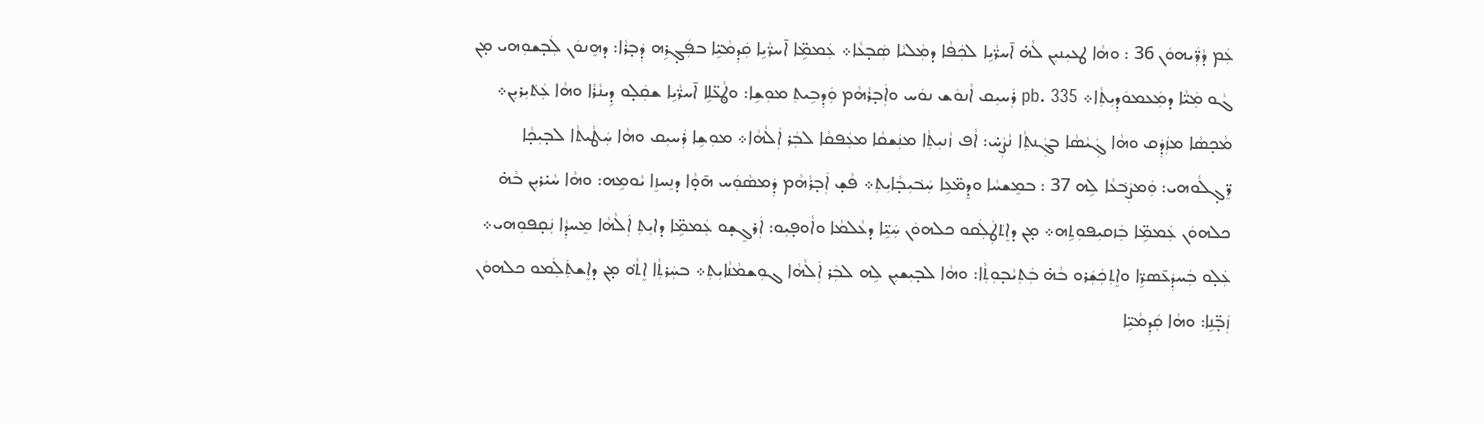ܥܲܡ ܕܵܪ̈ܲܝܗܘܿܢ 36 : ܘܗܵܐ ܛܥܝܼܢܝܼܢ ܠܵܗ̇ ܐ̄ܚܪ̈ܵܝܹܐ ܠܟܲܦܵܐ ܕܡܲܠܝܵܐ ܣܲܒ̣ܥܵܐ܀ ܥܲܡܡܹ̈ܐ ܐ̄ܚܪ̈ܵܝܹܐ ܩܲܕܼܡܵܝܹ̈ܐ ܒܦܲܓ̣ܪܹܗ ܕܲܒ̣ܪܵܐ: ܕܗܸܢܘܿܢ ܠܲܒ̣ܫܘܼܗܝ ܡ̣ܢ ܓܵܘ ܡܲܝ̈ܵܐ ܕܡܲܥܡܘܿܕܼܝܼܬܼܵܐ܀ pb. 335 ܪܲܚܝܼܩ ܐܵܢܘܿܫ ܢܘܿܚ ܘܐܲܒ̣ܪܵܗܵܡ ܘܲܕܼܒܹܝܬܼ ܡܘܼܫܹܐ: ܘܜܵܥ̈ܠܹܐ ܐ̄ܚܪ̈ܵܝܹܐ ܫܩܲܠ̣ܘ ܕܹܝܢܵܪܵܐ ܘܗܵܐ ܥܲܬ݁ܝܼܪܝܼܢ܀ ܡܵܟ̣ܣܵܐ ܡܙܲܕܲܩ ܘܗܵܐ ܓܲܝܵܣܵܐ ܒܓܲܢܬܼܵܐ ܢܵܨܲܚ̇: ܐܵܦ ܙܵܢܝܼܬܼܵܐ ܡܢܲܫܩܵܐ ܡܥܲܦܩܵܐ ܠܒܲܪ ܐܲܠܵܗܵܐ܀ ܡܘܼܫܹܐ ܪܲܚܝܼܩ ܘܗܵܐ ܚܲܛܵܝܬܵܐ ܠܒ̣ܝܼܟ̣ܵܐ ܪܸ̈ܓ̣ܠܵܘܗܝ: ܘܲܡܨܲܒ݁ܥܵܐ ܠܹܗ 37 : ܒܡܸܫܚܵܐ ܘܕܸܡ̈ܥܹܐ ܚܲܒ݁ܝܼܒ̣ܵܐܝܼܬܼ܀ ܦܵܫ̣ ܐܲܒ̣ܪܵܗܵܡ ܕܲܡܣܵܘܲܚ ܗ̄ܘ̣ܵܐ ܕܢܸܚܙܸܐ ܝܵܘܡܹܗ: ܘܗܵܐ ܚܵܝ̇ܪܝܼܢ ܒܵܗ̇ ܟܠܗܘܿܢ ܥܲܡܡܹ̈ܐ ܒܲܙܩܝܼܦܘܼܬܹܗ܀ ܡ̣ܢ ܕܐܸܬ݁ܛܲܠܲܩܘ ܟܠܗܘܿܢ ܚܲܝܹ̈ܐ ܕܥܵܠܡܵܐ ܘܐܵܘܦ̣ܝܼܘ: ܐܲܪܓܸܫ̣ܘ ܥܲܡܡܹ̈ܐ ܕܐܝܼܬܼ ܐܲܠܵܗܵܐ ܡܸܚܕܼܵܐ ܢܲܩ̣ܦܘܼܗܝ܀ ܥܲܠ̣ܘ ܒܲܚܕܲܥ̄ܣܪܹ̈ܐ ܘܐܸܬܼܟܲܫܲܪܘ ܒܵܗ̇ ܒܲܬܼܝܵܒ̣ܘܼܬܼܵܐ: ܘܗܵܐ ܠܒ̣ܝܼܫܝܼܢ ܠܹܗ ܠܒܲܪ ܐܲܠܵܗܵܐ ܓܘܼܫܡܵܢܵܐܝܼܬܼ܀ ܒܚܲܪܬܼܵܐ ܐܸܬ݀ܵܘ ܡ̣ܢ ܕܐܸܫܬܲܠܲܡܘ ܟܠܗܘܿܢ ܙܲܒ̣̈ܢܹܐ: ܘܗܵܐ ܩܲܕܼܡܵܝܹ̈ܐ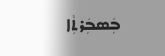ܒܲܣܒܲܪܬܼܵܐ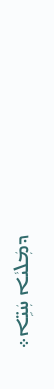ܕܡܲܠܝܵܐ ܚܲܝܹ̈ܐ܀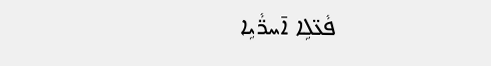ܦܵܥ̈ܠܹܐ ܐ̄ܚܪ̈ܵܝܹܐ